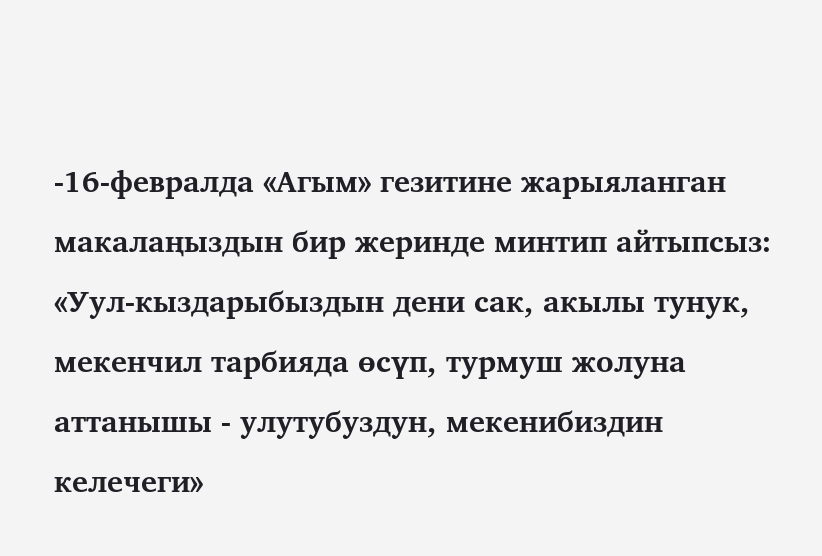-16-февралда «Агым» гезитине жарыяланган макалаңыздын бир жеринде минтип айтыпсыз: «Уул-кыздарыбыздын дени сак, акылы тунук, мекенчил тарбияда өсүп, турмуш жолуна аттанышы - улутубуздун, мекенибиздин келечеги»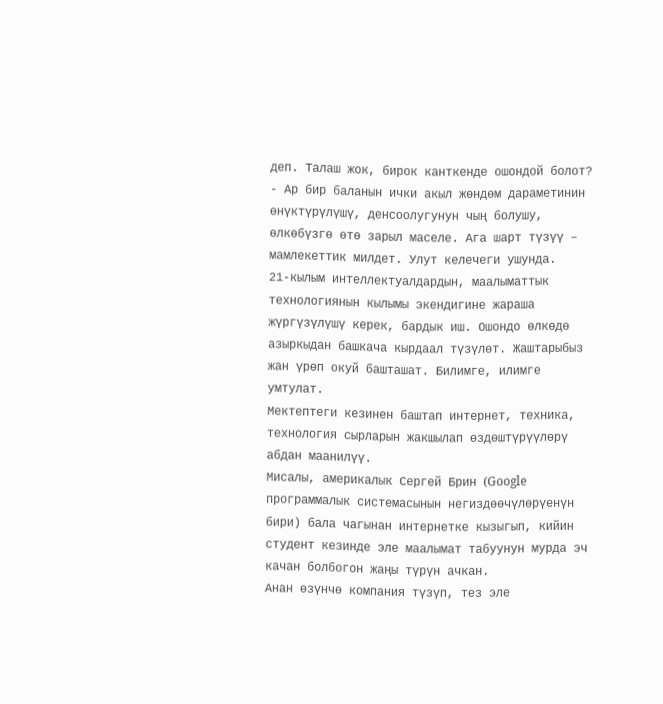деп. Талаш жок, бирок канткенде ошондой болот?
- Ар бир баланын ички акыл жөндөм дараметинин өнүктүрүлүшү, денсоолугунун чың болушу, өлкөбүзгө өтө зарыл маселе. Ага шарт түзүү – мамлекеттик милдет. Улут келечеги ушунда.
21-кылым интеллектуалдардын, маалыматтык технологиянын кылымы экендигине жараша жүргүзүлүшү керек, бардык иш. Ошондо өлкөдө азыркыдан башкача кырдаал түзүлөт. Жаштарыбыз жан үрөп окуй башташат. Билимге, илимге умтулат.
Мектептеги кезинен баштап интернет, техника, технология сырларын жакшылап өздөштүрүүлөрү абдан маанилүү.
Мисалы, америкалык Сергей Брин (Google программалык системасынын негиздөөчүлөрүенүн бири) бала чагынан интернетке кызыгып, кийин студент кезинде эле маалымат табуунун мурда эч качан болбогон жаңы түрүн ачкан.
Анан өзүнчө компания түзүп, тез эле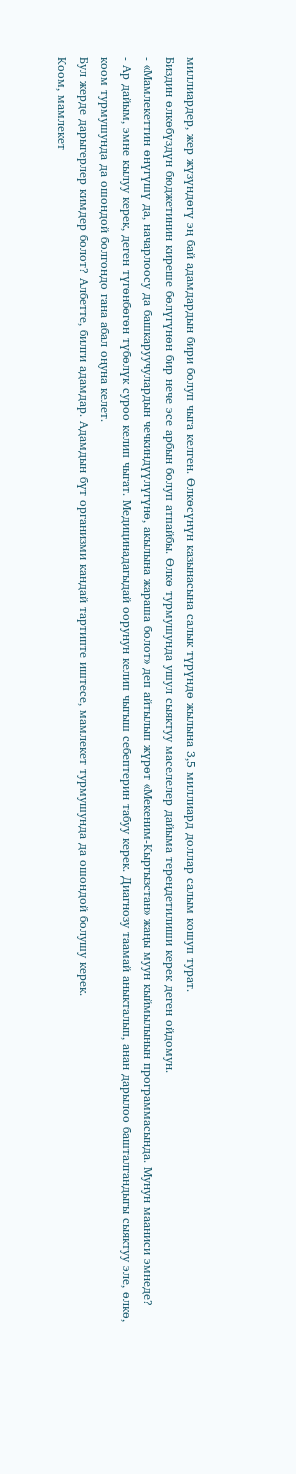миллиардер, жер жүзүндөгү эң бай адамдардын бири болуп чыга келген. Өлкөсүнүн казынасына салык түрүндө жылына 3,5 миллиард доллар салым кошуп турат.
Биздин өлкөбүздүн бюджетинин киреше бөлүгүнөн бир нече эсе арбын болуп атпайбы. Өлкө турмушунда ушул сыяктуу маселелер дайыма тереңдетилиши керек деген ойдомун.
- «Мамлекеттин өнүгүшү да, начарлоосу да башкаруучулардын чечкиндүүлүгүнө, акылына жараша болот» деп айтылып жүрөт «Мекеним-Кыргызстан» жаңы муун кыймылынын программасында. Мунун мааниси эмнеде?
- Ар дайым, эмне кылуу керек, деген түгөнбөгөн түбөлүк суроо келип чыгат. Медицинадагыдай оорунун келип чыгыш себептерин табуу керек. Диагнозу таамай аныкталып, анан дарылоо башталгандыгы сыяктуу эле, өлкө, коом турмушунда да ошондой болгондо гана абал оңуна келет.
Бул жерде дарыгерлер кимдер болот? Албетте, билги адамдар. Адамдын бүт организми кандай тартипте иштесе, мамлекет турмушунда да ошондой болушу керек.
Коом, мамлекет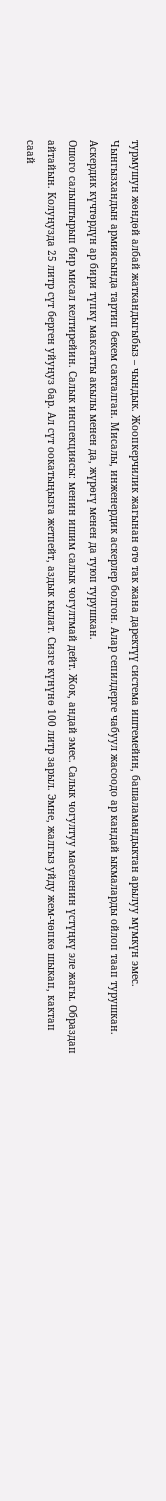турмушун жөндөй албай жаткандыгыбыз – чындык. Жоопкерчилик жагынан өтө так жана даректүү система иштемейин, башаламандыктан арылуу мүмкүн эмес.
Чынгызхандын армиясында тартип бекем сакталган. Мисалы, инженердик аскерлер болгон. Алар сепилдерге чабуул жасоодо ар кандай ыкмаларды ойлоп таап турушкан. Аскердик күчтөрдүн ар бири түпкү максатты акылы менен да, жүрөгү менен да туюп турушкан.
Ошого салыштырып бир мисал келтирейин. Салык инспекциясы: менин ишим салык чогултмай дейт. Жок, андай эмес. Салык чогултуу маселенин үстүңкү эле жагы. Образдап айтайын. Колуңузда 25 литр сүт берген уйуңуз бар. Ал сүт оокатыңызга жетпейт, аздык кылат. Сизге күнүнө 100 литр зарыл. Эмне, жалгыз уйду жем-чөпкө шыкап, кактап саай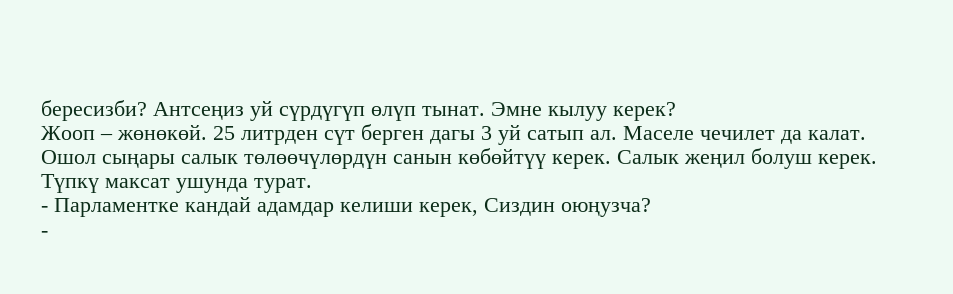бересизби? Антсеңиз уй сүрдүгүп өлүп тынат. Эмне кылуу керек?
Жооп – жөнөкөй. 25 литрден сүт берген дагы 3 уй сатып ал. Маселе чечилет да калат. Ошол сыңары салык төлөөчүлөрдүн санын көбөйтүү керек. Салык жеңил болуш керек. Түпкү максат ушунда турат.
- Парламентке кандай адамдар келиши керек, Сиздин оюңузча?
-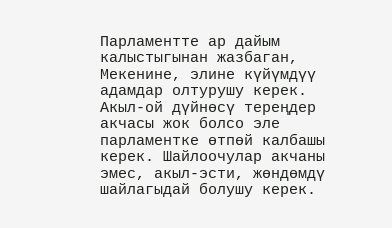Парламентте ар дайым калыстыгынан жазбаган, Мекенине, элине күйүмдүү адамдар олтурушу керек. Акыл-ой дүйнөсү тереңдер акчасы жок болсо эле парламентке өтпөй калбашы керек. Шайлоочулар акчаны эмес, акыл-эсти, жөндөмдү шайлагыдай болушу керек.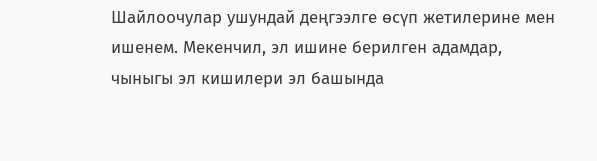Шайлоочулар ушундай деңгээлге өсүп жетилерине мен ишенем. Мекенчил, эл ишине берилген адамдар, чыныгы эл кишилери эл башында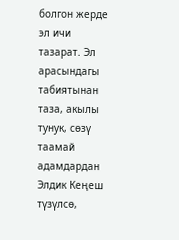болгон жерде эл ичи тазарат. Эл арасындагы табиятынан таза, акылы тунук, сөзү таамай адамдардан Элдик Кеңеш түзүлсө,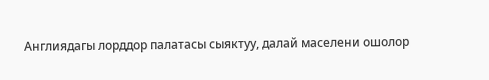Англиядагы лорддор палатасы сыяктуу, далай маселени ошолор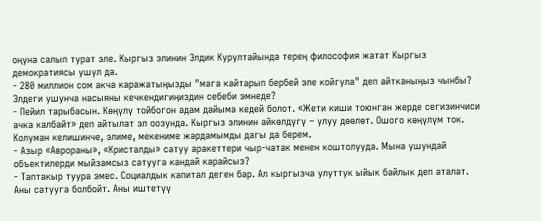оңуна салып турат эле. Кыргыз элинин Элдик Курултайында терең философия жатат Кыргыз демократиясы ушул да.
- 280 миллион сом акча каражатыңызды "мага кайтарып бербей эле койгула" деп айтканыңыз чынбы? Элдеги ушунча насыяны кечкендигиңиздин себеби эмнеде?
- Пейил тарыбасын. Көңүлү тойбогон адам дайыма кедей болот. «Жети киши тоюнган жерде сегизинчиси ачка калбайт» деп айтылат эл оозунда. Кыргыз элинин айкөлдүгү – улуу дөөлөт. Ошого көңүлүм ток.
Колуман келишинче, элиме, мекениме жардамымды дагы да берем.
- Азыр «Аврораны», «Кристалды» сатуу аракеттери чыр-чатак менен коштолууда. Мына ушундай объектилерди мыйзамсыз сатууга кандай карайсыз?
- Таптакыр туура эмес. Социалдык капитал деген бар. Ал кыргызча улуттук ыйык байлык деп аталат. Аны сатууга болбойт. Аны иштетүү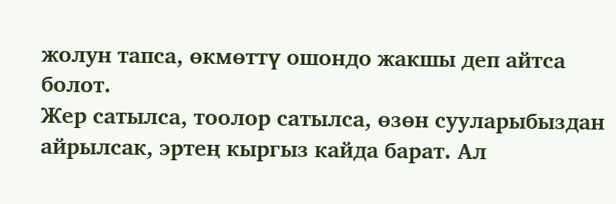жолун тапса, өкмөттү ошондо жакшы деп айтса болот.
Жер сатылса, тоолор сатылса, өзөн сууларыбыздан айрылсак, эртең кыргыз кайда барат. Ал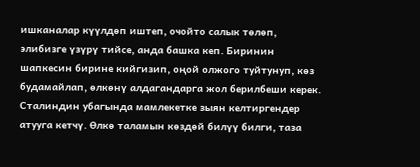ишканалар күүлдөп иштеп, очойто салык төлөп, элибизге үзүрү тийсе, анда башка кеп. Биринин шапкесин бирине кийгизип, оңой олжого туйтунуп, көз будамайлап, өлкөнү алдагандарга жол берилбеши керек.
Сталиндин убагында мамлекетке зыян келтиргендер атууга кетчү. Өлкө таламын көздөй билүү билги, таза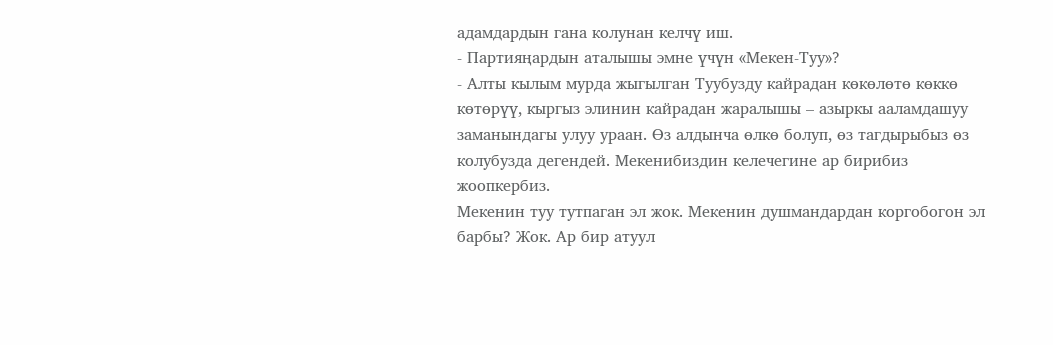адамдардын гана колунан келчү иш.
- Партияңардын аталышы эмне үчүн «Мекен-Туу»?
- Алты кылым мурда жыгылган Туубузду кайрадан көкөлөтө көккө көтөрүү, кыргыз элинин кайрадан жаралышы – азыркы ааламдашуу заманындагы улуу ураан. Өз алдынча өлкө болуп, өз тагдырыбыз өз колубузда дегендей. Мекенибиздин келечегине ар бирибиз жоопкербиз.
Мекенин туу тутпаган эл жок. Мекенин душмандардан коргобогон эл барбы? Жок. Ар бир атуул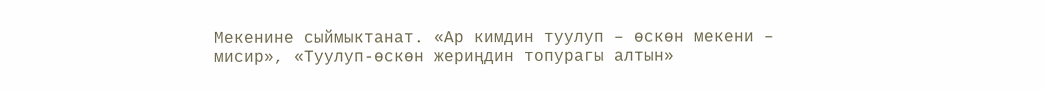Мекенине сыймыктанат. «Ар кимдин туулуп – өскөн мекени – мисир», «Туулуп-өскөн жериңдин топурагы алтын»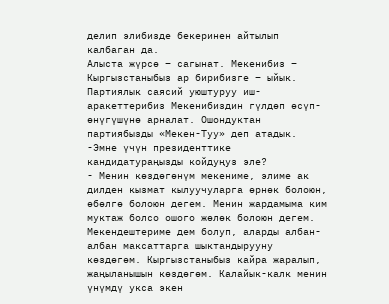делип элибизде бекеринен айтылып калбаган да.
Алыста жүрсө – сагынат. Мекенибиз – Кыргызстаныбыз ар бирибизге – ыйык. Партиялык саясий уюштуруу иш-аракеттерибиз Мекенибиздин гүлдөп өсүп-өнүгүшүнө арналат. Ошондуктан партиябызды «Мекен-Туу» деп атадык.
-Эмне үчүн президенттике кандидатураңызды койдуңуз эле?
- Менин көздөгөнүм мекениме, элиме ак дилден кызмат кылуучуларга өрнөк болоюн, өбөлгө болоюн дегем. Менин жардамыма ким муктаж болсо ошого жөлөк болоюн дегем. Мекендештериме дем болуп, аларды албан-албан максаттарга шыктандырууну көздөгөм. Кыргызстаныбыз кайра жаралып, жаңыланышын көздөгөм. Калайык-калк менин үнүмдү укса экен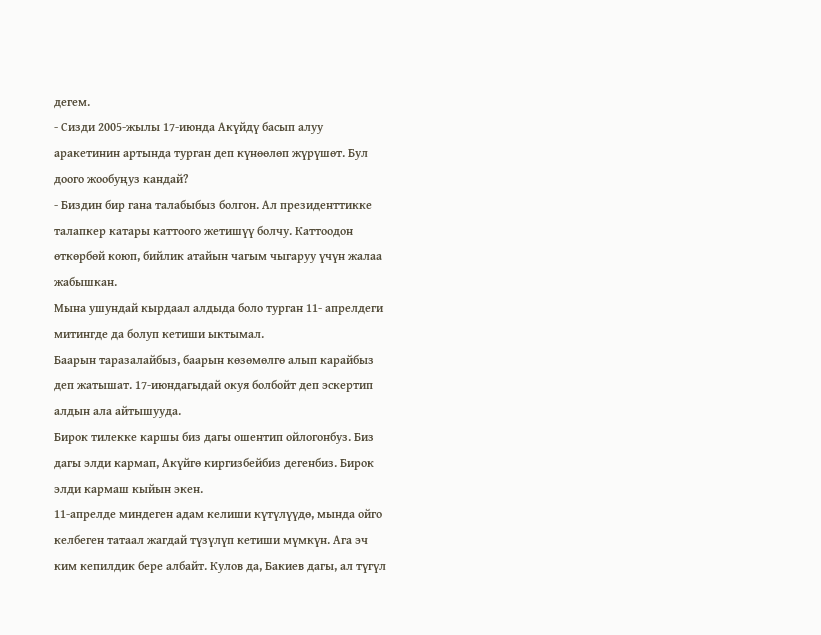дегем.
- Сизди 2005-жылы 17-июнда Акүйдү басып алуу аракетинин артында турган деп күнөөлөп жүрүшөт. Бул доого жообуңуз кандай?
- Биздин бир гана талабыбыз болгон. Ал президенттикке талапкер катары каттоого жетишүү болчу. Каттоодон өткөрбөй коюп, бийлик атайын чагым чыгаруу үчүн жалаа жабышкан.
Мына ушундай кырдаал алдыда боло турган 11- апрелдеги митингде да болуп кетиши ыктымал.
Баарын таразалайбыз, баарын көзөмөлгө алып карайбыз деп жатышат. 17-июндагыдай окуя болбойт деп эскертип алдын ала айтышууда.
Бирок тилекке каршы биз дагы ошентип ойлогонбуз. Биз дагы элди кармап, Акүйгө киргизбейбиз дегенбиз. Бирок элди кармаш кыйын экен.
11-апрелде миндеген адам келиши күтүлүүдө, мында ойго келбеген татаал жагдай түзүлүп кетиши мүмкүн. Ага эч ким кепилдик бере албайт. Кулов да, Бакиев дагы, ал түгүл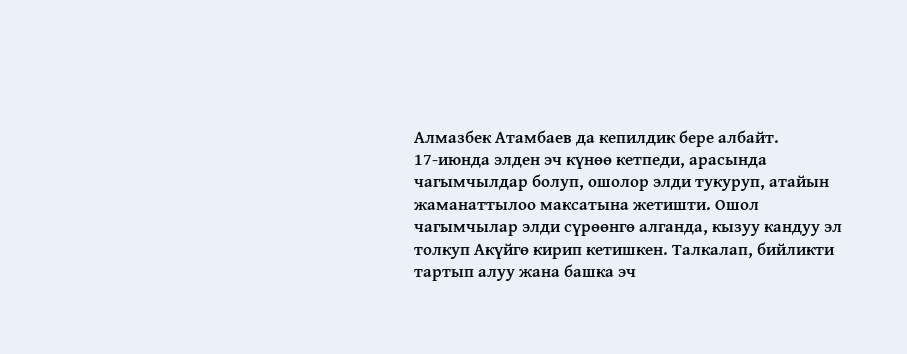Алмазбек Атамбаев да кепилдик бере албайт.
17-июнда элден эч күнөө кетпеди, арасында чагымчылдар болуп, ошолор элди тукуруп, атайын жаманаттылоо максатына жетишти. Ошол чагымчылар элди сүрөөнгө алганда, кызуу кандуу эл толкуп Акүйгө кирип кетишкен. Талкалап, бийликти тартып алуу жана башка эч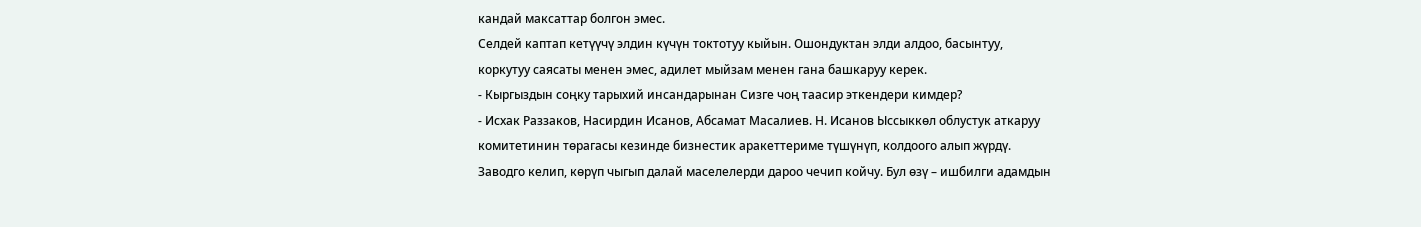кандай максаттар болгон эмес.
Селдей каптап кетүүчү элдин күчүн токтотуу кыйын. Ошондуктан элди алдоо, басынтуу, коркутуу саясаты менен эмес, адилет мыйзам менен гана башкаруу керек.
- Кыргыздын соңку тарыхий инсандарынан Сизге чоң таасир эткендери кимдер?
- Исхак Раззаков, Насирдин Исанов, Абсамат Масалиев. Н. Исанов Ыссыккөл облустук аткаруу комитетинин төрагасы кезинде бизнестик аракеттериме түшүнүп, колдоого алып жүрдү.
Заводго келип, көрүп чыгып далай маселелерди дароо чечип койчу. Бул өзү – ишбилги адамдын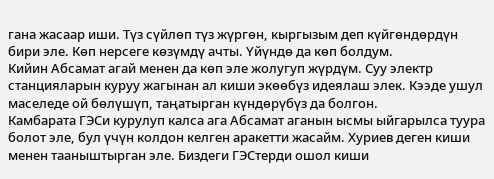гана жасаар иши. Түз сүйлөп түз жүргөн, кыргызым деп күйгөндөрдүн бири эле. Көп нерсеге көзүмдү ачты. Үйүндө да көп болдум.
Кийин Абсамат агай менен да көп эле жолугуп жүрдүм. Суу электр станцияларын куруу жагынан ал киши экөөбүз идеялаш элек. Кээде ушул маселеде ой бөлүшүп, таңатырган күндөрүбүз да болгон.
Камбарата ГЭСи курулуп калса ага Абсамат аганын ысмы ыйгарылса туура болот эле, бул үчүн колдон келген аракетти жасайм. Хуриев деген киши менен тааныштырган эле. Биздеги ГЭСтерди ошол киши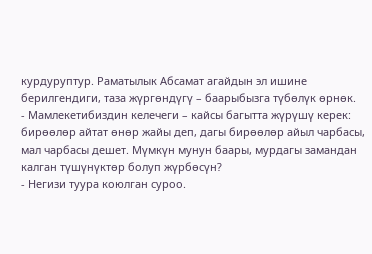курдуруптур. Раматылык Абсамат агайдын эл ишине берилгендиги, таза жүргөндүгү – баарыбызга түбөлүк өрнөк.
- Мамлекетибиздин келечеги – кайсы багытта жүрүшү керек: бирөөлөр айтат өнөр жайы деп, дагы бирөөлөр айыл чарбасы, мал чарбасы дешет. Мүмкүн мунун баары, мурдагы замандан калган түшүнүктөр болуп жүрбөсүн?
- Негизи туура коюлган суроо.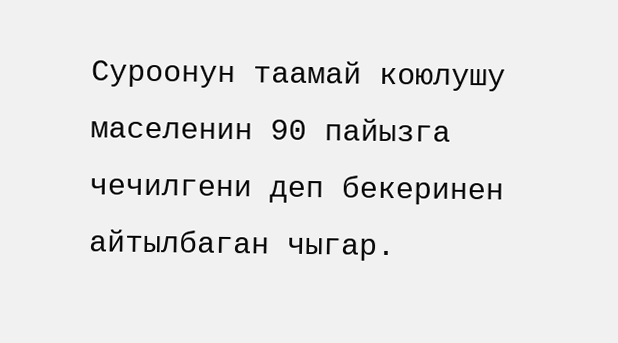Суроонун таамай коюлушу маселенин 90 пайызга чечилгени деп бекеринен айтылбаган чыгар.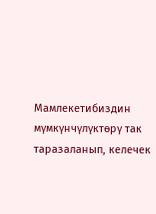Мамлекетибиздин мүмкүнчүлүктөрү так таразаланып, келечек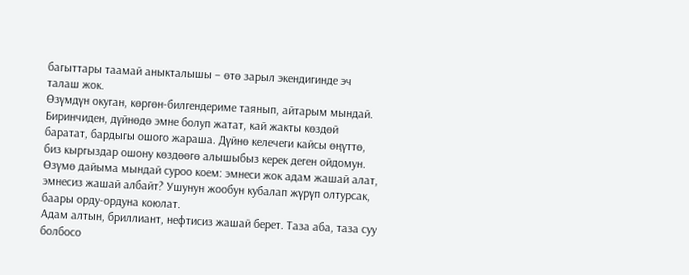багыттары таамай аныкталышы – өтө зарыл экендигинде эч талаш жок.
Өзүмдүн окуган, көргөн-билгендериме таянып, айтарым мындай. Биринчиден, дүйнөдө эмне болуп жатат, кай жакты көздөй баратат, бардыгы ошого жараша. Дүйнө келечеги кайсы өңүттө, биз кыргыздар ошону көздөөгө алышыбыз керек деген ойдомун.
Өзүмө дайыма мындай суроо коем: эмнеси жок адам жашай алат, эмнесиз жашай албайт? Ушунун жообун кубалап жүрүп олтурсак, баары орду-ордуна коюлат.
Адам алтын, бриллиант, нефтисиз жашай берет. Таза аба, таза суу болбосо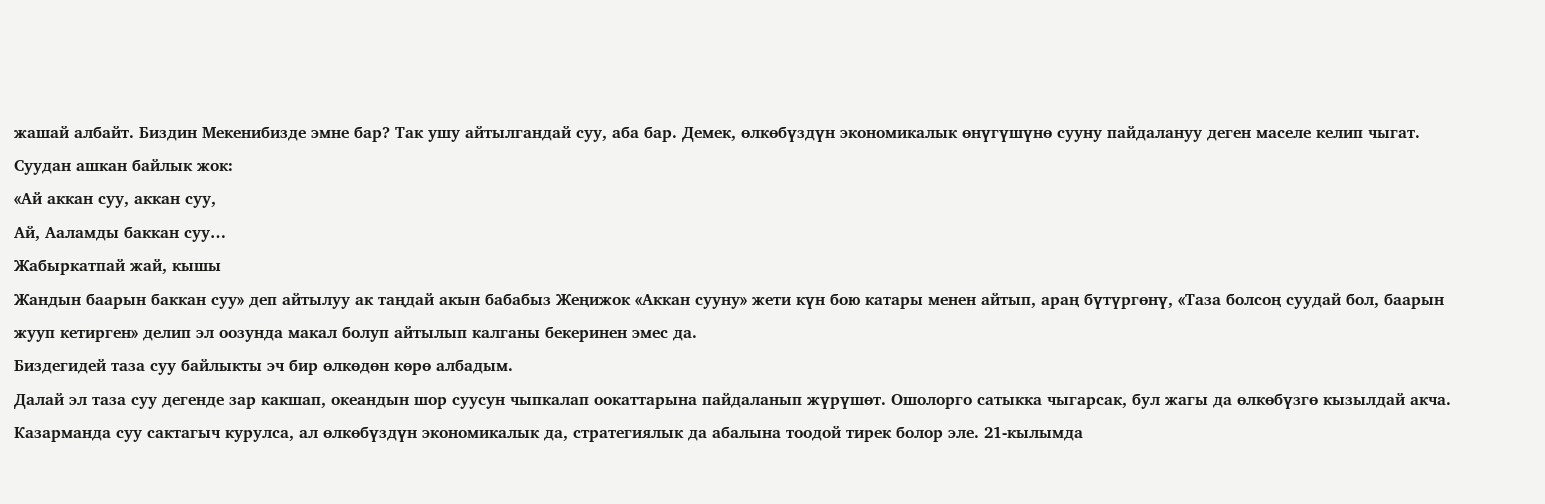жашай албайт. Биздин Мекенибизде эмне бар? Так ушу айтылгандай суу, аба бар. Демек, өлкөбүздүн экономикалык өнүгүшүнө сууну пайдалануу деген маселе келип чыгат.
Суудан ашкан байлык жок:
«Ай аккан суу, аккан суу,
Ай, Ааламды баккан суу…
Жабыркатпай жай, кышы
Жандын баарын баккан суу» деп айтылуу ак таңдай акын бабабыз Жеңижок «Аккан сууну» жети күн бою катары менен айтып, араң бүтүргөнү, «Таза болсоң суудай бол, баарын жууп кетирген» делип эл оозунда макал болуп айтылып калганы бекеринен эмес да.
Биздегидей таза суу байлыкты эч бир өлкөдөн көрө албадым.
Далай эл таза суу дегенде зар какшап, океандын шор суусун чыпкалап оокаттарына пайдаланып жүрүшөт. Ошолорго сатыкка чыгарсак, бул жагы да өлкөбүзгө кызылдай акча.
Казарманда суу сактагыч курулса, ал өлкөбүздүн экономикалык да, стратегиялык да абалына тоодой тирек болор эле. 21-кылымда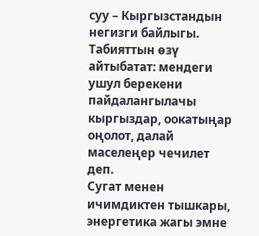суу – Кыргызстандын негизги байлыгы.
Табияттын өзү айтыбатат: мендеги ушул берекени пайдалангылачы кыргыздар, оокатыңар оңолот, далай маселеңер чечилет деп.
Сугат менен ичимдиктен тышкары, энергетика жагы эмне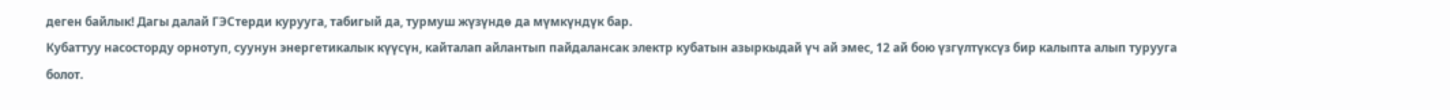деген байлык! Дагы далай ГЭСтерди курууга, табигый да, турмуш жүзүндө да мүмкүндүк бар.
Кубаттуу насосторду орнотуп, суунун энергетикалык күүсүн, кайталап айлантып пайдалансак электр кубатын азыркыдай үч ай эмес, 12 ай бою үзгүлтүксүз бир калыпта алып турууга болот.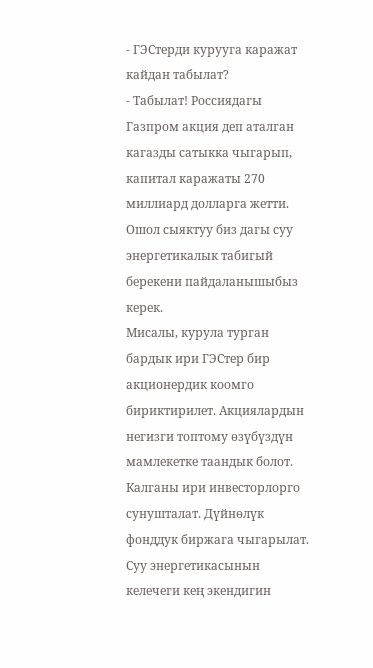- ГЭСтерди курууга каражат кайдан табылат?
- Табылат! Россиядагы Газпром акция деп аталган кагазды сатыкка чыгарып, капитал каражаты 270 миллиард долларга жетти. Ошол сыяктуу биз дагы суу энергетикалык табигый берекени пайдаланышыбыз керек.
Мисалы, курула турган бардык ири ГЭСтер бир акционердик коомго бириктирилет. Акциялардын негизги топтому өзүбүздүн мамлекетке таандык болот. Калганы ири инвесторлорго сунушталат. Дүйнөлүк фонддук биржага чыгарылат.
Суу энергетикасынын келечеги кең экендигин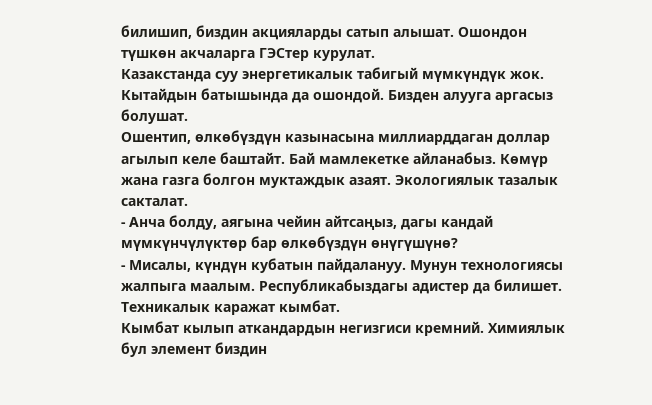билишип, биздин акцияларды сатып алышат. Ошондон түшкөн акчаларга ГЭСтер курулат.
Казакстанда суу энергетикалык табигый мүмкүндүк жок. Кытайдын батышында да ошондой. Бизден алууга аргасыз болушат.
Ошентип, өлкөбүздүн казынасына миллиарддаган доллар агылып келе баштайт. Бай мамлекетке айланабыз. Көмүр жана газга болгон муктаждык азаят. Экологиялык тазалык сакталат.
- Анча болду, аягына чейин айтсаңыз, дагы кандай мүмкүнчүлүктөр бар өлкөбүздүн өнүгүшүнө?
- Мисалы, күндүн кубатын пайдалануу. Мунун технологиясы жалпыга маалым. Республикабыздагы адистер да билишет. Техникалык каражат кымбат.
Кымбат кылып аткандардын негизгиси кремний. Химиялык бул элемент биздин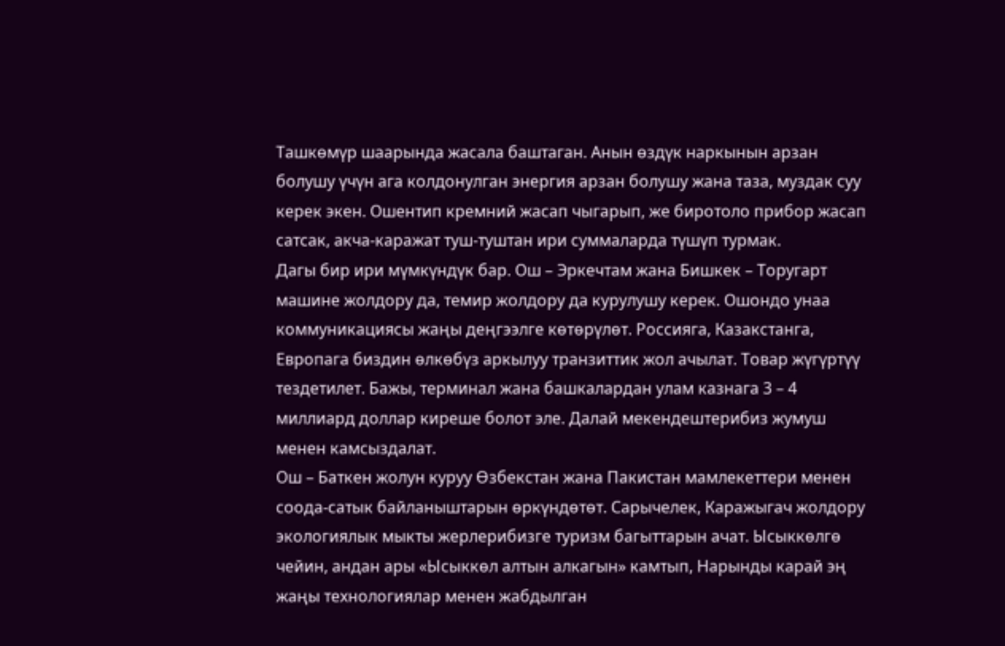Ташкөмүр шаарында жасала баштаган. Анын өздүк наркынын арзан болушу үчүн ага колдонулган энергия арзан болушу жана таза, муздак суу керек экен. Ошентип кремний жасап чыгарып, же биротоло прибор жасап сатсак, акча-каражат туш-туштан ири суммаларда түшүп турмак.
Дагы бир ири мүмкүндүк бар. Ош – Эркечтам жана Бишкек – Торугарт машине жолдору да, темир жолдору да курулушу керек. Ошондо унаа коммуникациясы жаңы деңгээлге көтөрүлөт. Россияга, Казакстанга, Европага биздин өлкөбүз аркылуу транзиттик жол ачылат. Товар жүгүртүү тездетилет. Бажы, терминал жана башкалардан улам казнага 3 – 4 миллиард доллар киреше болот эле. Далай мекендештерибиз жумуш менен камсыздалат.
Ош – Баткен жолун куруу Өзбекстан жана Пакистан мамлекеттери менен соода-сатык байланыштарын өркүндөтөт. Сарычелек, Каражыгач жолдору экологиялык мыкты жерлерибизге туризм багыттарын ачат. Ысыккөлгө чейин, андан ары «Ысыккөл алтын алкагын» камтып, Нарынды карай эң жаңы технологиялар менен жабдылган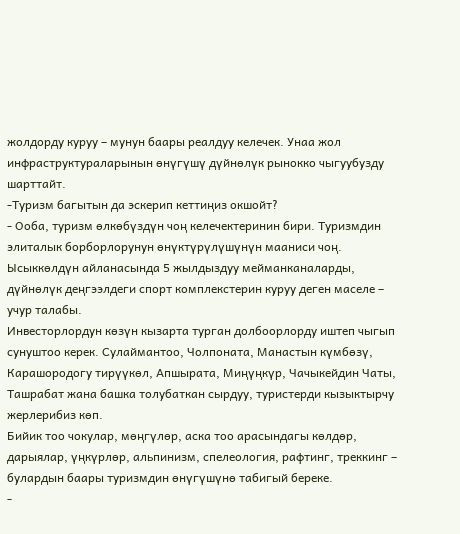жолдорду куруу – мунун баары реалдуу келечек. Унаа жол инфраструктураларынын өнүгүшү дүйнөлүк рынокко чыгуубузду шарттайт.
-Туризм багытын да эскерип кеттиңиз окшойт?
- Ооба, туризм өлкөбүздүн чоң келечектеринин бири. Туризмдин элиталык борборлорунун өнүктүрүлүшүнүн мааниси чоң.
Ысыккөлдүн айланасында 5 жылдыздуу мейманканаларды, дүйнөлүк деңгээлдеги спорт комплекстерин куруу деген маселе – учур талабы.
Инвесторлордун көзүн кызарта турган долбоорлорду иштеп чыгып сунуштоо керек. Сулаймантоо, Чолпоната, Манастын күмбөзү, Карашородогу тирүүкөл, Апшырата, Миңүңкүр, Чачыкейдин Чаты, Ташрабат жана башка толубаткан сырдуу, туристерди кызыктырчу жерлерибиз көп.
Бийик тоо чокулар, мөңгүлөр, аска тоо арасындагы көлдөр, дарыялар, үңкүрлөр, альпинизм, спелеология, рафтинг, треккинг – булардын баары туризмдин өнүгүшүнө табигый береке.
-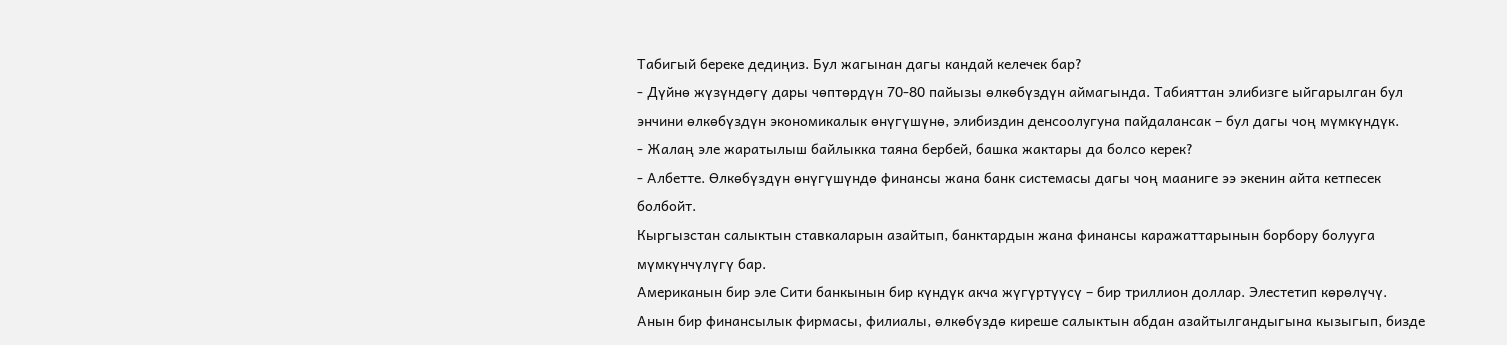Табигый береке дедиңиз. Бул жагынан дагы кандай келечек бар?
- Дүйнө жүзүндөгү дары чөптөрдүн 70-80 пайызы өлкөбүздүн аймагында. Табияттан элибизге ыйгарылган бул энчини өлкөбүздүн экономикалык өнүгүшүнө, элибиздин денсоолугуна пайдалансак – бул дагы чоң мүмкүндүк.
- Жалаң эле жаратылыш байлыкка таяна бербей, башка жактары да болсо керек?
- Албетте. Өлкөбүздүн өнүгүшүндө финансы жана банк системасы дагы чоң мааниге ээ экенин айта кетпесек болбойт.
Кыргызстан салыктын ставкаларын азайтып, банктардын жана финансы каражаттарынын борбору болууга мүмкүнчүлүгү бар.
Американын бир эле Сити банкынын бир күндүк акча жүгүртүүсү – бир триллион доллар. Элестетип көрөлүчү. Анын бир финансылык фирмасы, филиалы, өлкөбүздө киреше салыктын абдан азайтылгандыгына кызыгып, бизде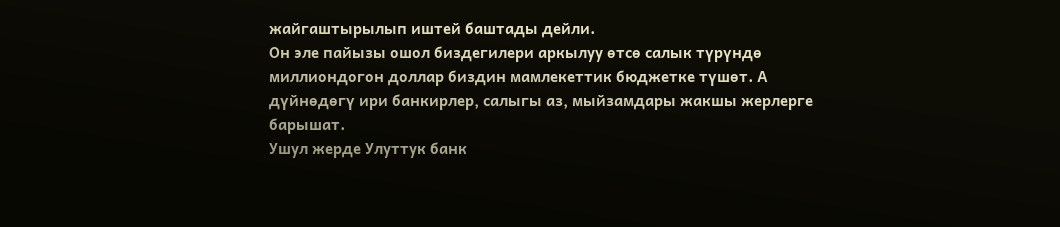жайгаштырылып иштей баштады дейли.
Он эле пайызы ошол биздегилери аркылуу өтсө салык түрүндө миллиондогон доллар биздин мамлекеттик бюджетке түшөт. А дүйнөдөгү ири банкирлер, салыгы аз, мыйзамдары жакшы жерлерге барышат.
Ушул жерде Улуттук банк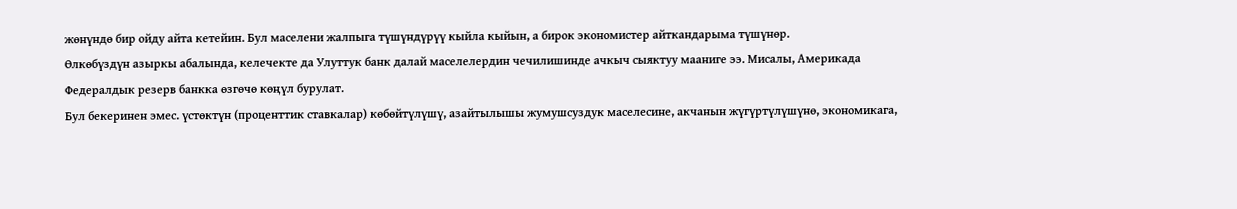жөнүндө бир ойду айта кетейин. Бул маселени жалпыга түшүндүрүү кыйла кыйын, а бирок экономистер айткандарыма түшүнөр.
Өлкөбүздүн азыркы абалында, келечекте да Улуттук банк далай маселелердин чечилишинде ачкыч сыяктуу мааниге ээ. Мисалы, Америкада Федералдык резерв банкка өзгөчө көңүл бурулат.
Бул бекеринен эмес. үстөктүн (проценттик ставкалар) көбөйтүлүшү, азайтылышы жумушсуздук маселесине, акчанын жүгүртүлүшүнө, экономикага,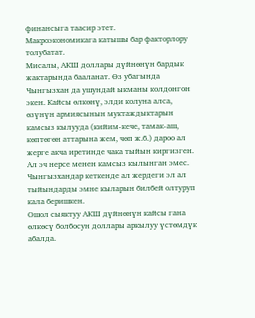финансыга таасир этет.
Макроэкономикага катышы бар факторлору толубатат.
Мисалы, АКШ доллары дүйнөнүн бардык жактарында бааланат. Өз убагында Чынгызхан да ушундай ыкманы колдонгон экен. Кайсы өлкөнү, элди колуна алса, өзүнүн армиясынын муктаждыктарын камсыз кылууда (кийим-кече, тамак-аш, көптөгөн аттарына жем, чөп ж.б.) дароо ал жерге акча иретинде чака тыйын киргизген.
Ал эч нерсе менен камсыз кылынган эмес. Чынгызхандар кеткенде ал жердеги эл ал тыйындарды эмне кыларын билбей олтуруп кала беришкен.
Ошол сыяктуу АКШ дүйнөнүн кайсы гана өлкөсү болбосун доллары аркылуу үстөмдүк абалда.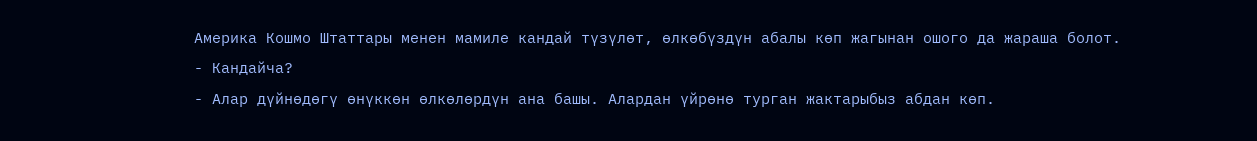Америка Кошмо Штаттары менен мамиле кандай түзүлөт, өлкөбүздүн абалы көп жагынан ошого да жараша болот.
- Кандайча?
- Алар дүйнөдөгү өнүккөн өлкөлөрдүн ана башы. Алардан үйрөнө турган жактарыбыз абдан көп.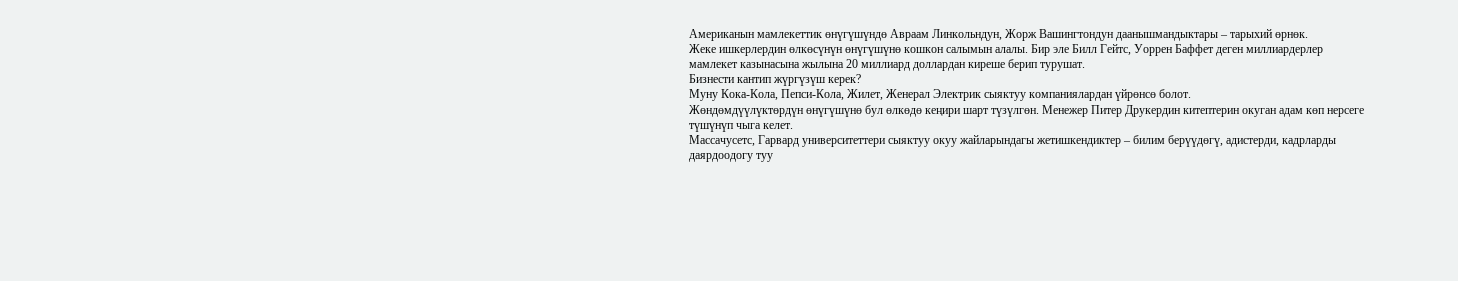Американын мамлекеттик өнүгүшүндө Авраам Линкольндун, Жорж Вашингтондун даанышмандыктары – тарыхий өрнөк.
Жеке ишкерлердин өлкөсүнүн өнүгүшүнө кошкон салымын алалы. Бир эле Билл Гейтс, Уоррен Баффет деген миллиардерлер мамлекет казынасына жылына 20 миллиард доллардан киреше берип турушат.
Бизнести кантип жүргүзүш керек?
Муну Кока-Кола, Пепси-Кола, Жилет, Женерал Электрик сыяктуу компаниялардан үйрөнсө болот.
Жөндөмдүүлүктөрдүн өнүгүшүнө бул өлкөдө кеңири шарт түзүлгөн. Менежер Питер Друкердин китептерин окуган адам көп нерсеге түшүнүп чыга келет.
Массачусетс, Гарвард университеттери сыяктуу окуу жайларындагы жетишкендиктер – билим берүүдөгү, адистерди, кадрларды даярдоодогу туу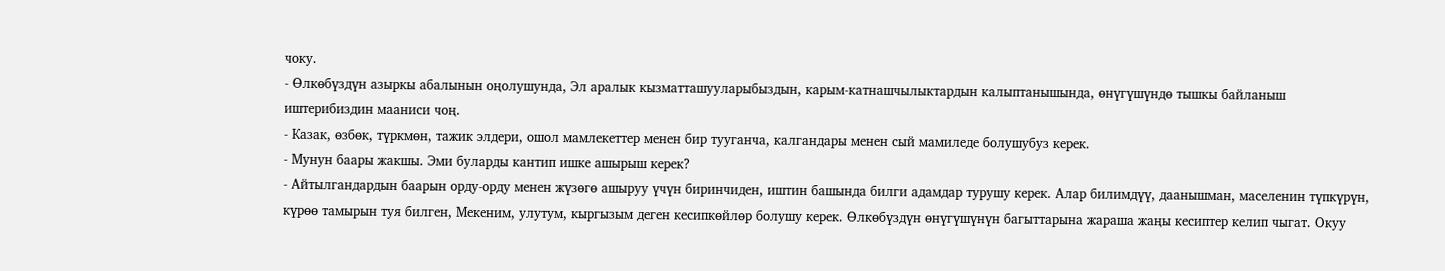чоку.
- Өлкөбүздүн азыркы абалынын оңолушунда, Эл аралык кызматташууларыбыздын, карым-катнашчылыктардын калыптанышында, өнүгүшүндө тышкы байланыш иштерибиздин мааниси чоң.
- Казак, өзбөк, түркмөн, тажик элдери, ошол мамлекеттер менен бир тууганча, калгандары менен сый мамиледе болушубуз керек.
- Мунун баары жакшы. Эми буларды кантип ишке ашырыш керек?
- Айтылгандардын баарын орду-орду менен жүзөгө ашыруу үчүн биринчиден, иштин башында билги адамдар турушу керек. Алар билимдүү, даанышман, маселенин түпкүрүн, күрөө тамырын туя билген, Мекеним, улутум, кыргызым деген кесипкөйлөр болушу керек. Өлкөбүздүн өнүгүшүнүн багыттарына жараша жаңы кесиптер келип чыгат. Окуу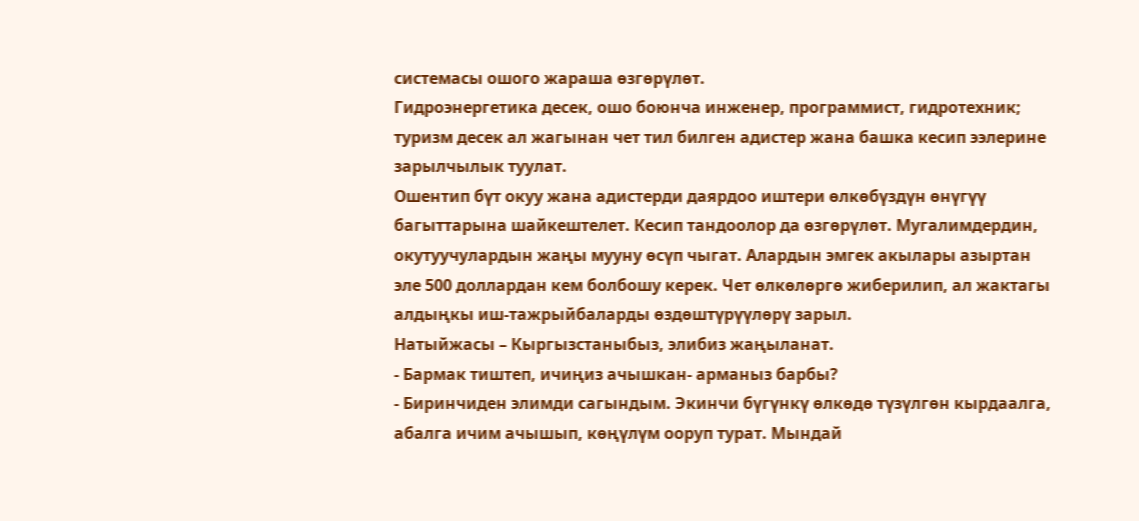системасы ошого жараша өзгөрүлөт.
Гидроэнергетика десек, ошо боюнча инженер, программист, гидротехник; туризм десек ал жагынан чет тил билген адистер жана башка кесип ээлерине зарылчылык туулат.
Ошентип бүт окуу жана адистерди даярдоо иштери өлкөбүздүн өнүгүү багыттарына шайкештелет. Кесип тандоолор да өзгөрүлөт. Мугалимдердин, окутуучулардын жаңы мууну өсүп чыгат. Алардын эмгек акылары азыртан эле 500 доллардан кем болбошу керек. Чет өлкөлөргө жиберилип, ал жактагы алдыңкы иш-тажрыйбаларды өздөштүрүүлөрү зарыл.
Натыйжасы – Кыргызстаныбыз, элибиз жаңыланат.
- Бармак тиштеп, ичиңиз ачышкан- арманыз барбы?
- Биринчиден элимди сагындым. Экинчи бүгүнкү өлкөдө түзүлгөн кырдаалга, абалга ичим ачышып, көңүлүм ооруп турат. Мындай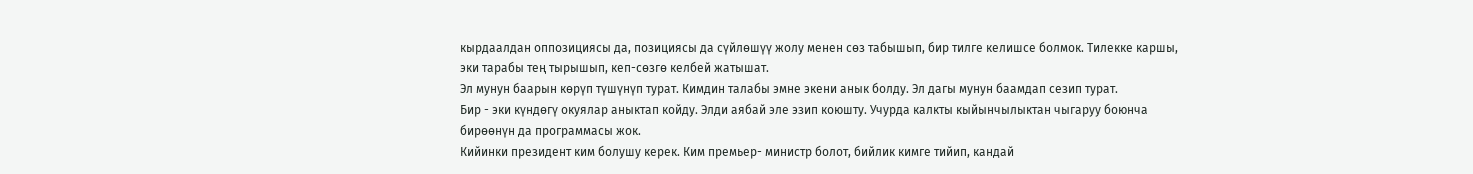кырдаалдан оппозициясы да, позициясы да сүйлөшүү жолу менен сөз табышып, бир тилге келишсе болмок. Тилекке каршы, эки тарабы тең тырышып, кеп-сөзгө келбей жатышат.
Эл мунун баарын көрүп түшүнүп турат. Кимдин талабы эмне экени анык болду. Эл дагы мунун баамдап сезип турат.
Бир - эки күндөгү окуялар аныктап койду. Элди аябай эле эзип коюшту. Учурда калкты кыйынчылыктан чыгаруу боюнча бирөөнүн да программасы жок.
Кийинки президент ким болушу керек. Ким премьер- министр болот, бийлик кимге тийип, кандай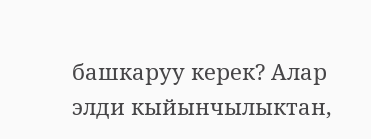башкаруу керек? Алар элди кыйынчылыктан,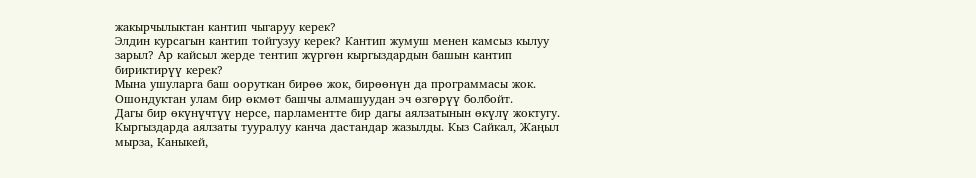жакырчылыктан кантип чыгаруу керек?
Элдин курсагын кантип тойгузуу керек? Кантип жумуш менен камсыз кылуу зарыл? Ар кайсыл жерде тентип жүргөн кыргыздардын башын кантип бириктирүү керек?
Мына ушуларга баш ооруткан бирөө жок, бирөөнүн да программасы жок. Ошондуктан улам бир өкмөт башчы алмашуудан эч өзгөрүү болбойт.
Дагы бир өкүнүчтүү нерсе, парламентте бир дагы аялзатынын өкүлү жоктугу.
Кыргыздарда аялзаты тууралуу канча дастандар жазылды. Кыз Сайкал, Жаңыл мырза, Каныкей,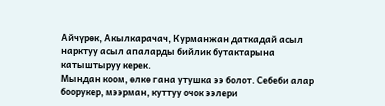Айчүрөк, Акылкарачач, Курманжан даткадай асыл нарктуу асыл апаларды бийлик бутактарына катыштыруу керек.
Мындан коом, өлкө гана утушка ээ болот. Себеби алар боорукер, мээрман, куттуу очок ээлери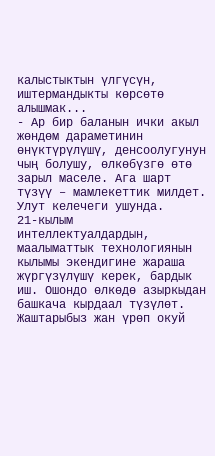калыстыктын үлгүсүн, иштермандыкты көрсөтө алышмак...
- Ар бир баланын ички акыл жөндөм дараметинин өнүктүрүлүшү, денсоолугунун чың болушу, өлкөбүзгө өтө зарыл маселе. Ага шарт түзүү – мамлекеттик милдет. Улут келечеги ушунда.
21-кылым интеллектуалдардын, маалыматтык технологиянын кылымы экендигине жараша жүргүзүлүшү керек, бардык иш. Ошондо өлкөдө азыркыдан башкача кырдаал түзүлөт. Жаштарыбыз жан үрөп окуй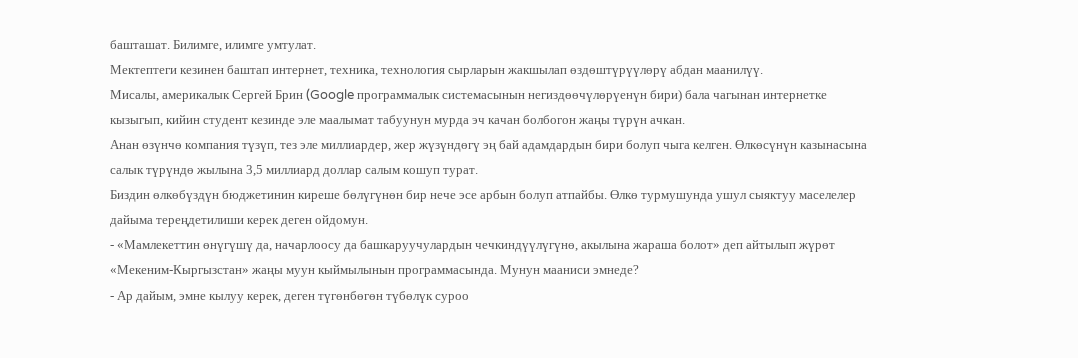башташат. Билимге, илимге умтулат.
Мектептеги кезинен баштап интернет, техника, технология сырларын жакшылап өздөштүрүүлөрү абдан маанилүү.
Мисалы, америкалык Сергей Брин (Google программалык системасынын негиздөөчүлөрүенүн бири) бала чагынан интернетке кызыгып, кийин студент кезинде эле маалымат табуунун мурда эч качан болбогон жаңы түрүн ачкан.
Анан өзүнчө компания түзүп, тез эле миллиардер, жер жүзүндөгү эң бай адамдардын бири болуп чыга келген. Өлкөсүнүн казынасына салык түрүндө жылына 3,5 миллиард доллар салым кошуп турат.
Биздин өлкөбүздүн бюджетинин киреше бөлүгүнөн бир нече эсе арбын болуп атпайбы. Өлкө турмушунда ушул сыяктуу маселелер дайыма тереңдетилиши керек деген ойдомун.
- «Мамлекеттин өнүгүшү да, начарлоосу да башкаруучулардын чечкиндүүлүгүнө, акылына жараша болот» деп айтылып жүрөт «Мекеним-Кыргызстан» жаңы муун кыймылынын программасында. Мунун мааниси эмнеде?
- Ар дайым, эмне кылуу керек, деген түгөнбөгөн түбөлүк суроо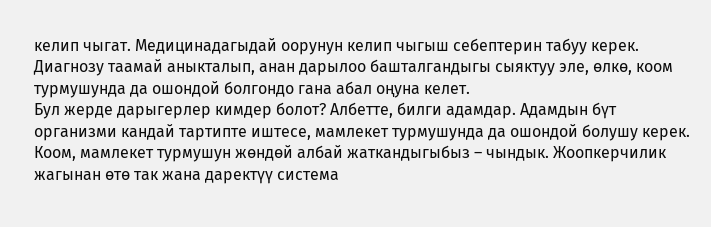келип чыгат. Медицинадагыдай оорунун келип чыгыш себептерин табуу керек. Диагнозу таамай аныкталып, анан дарылоо башталгандыгы сыяктуу эле, өлкө, коом турмушунда да ошондой болгондо гана абал оңуна келет.
Бул жерде дарыгерлер кимдер болот? Албетте, билги адамдар. Адамдын бүт организми кандай тартипте иштесе, мамлекет турмушунда да ошондой болушу керек.
Коом, мамлекет турмушун жөндөй албай жаткандыгыбыз – чындык. Жоопкерчилик жагынан өтө так жана даректүү система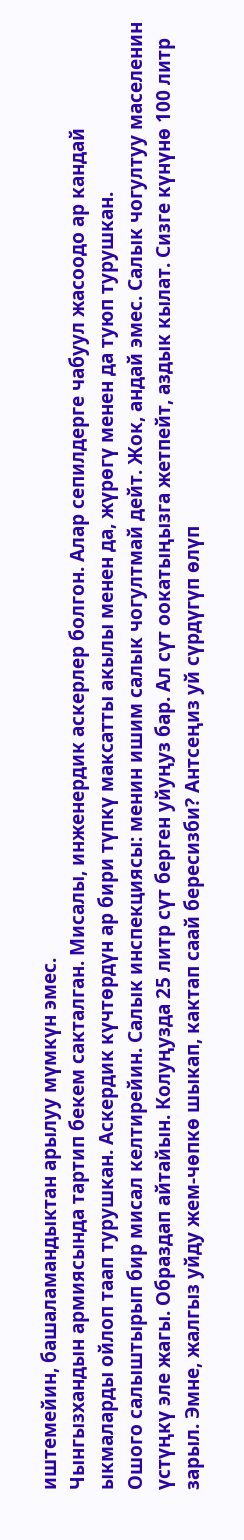иштемейин, башаламандыктан арылуу мүмкүн эмес.
Чынгызхандын армиясында тартип бекем сакталган. Мисалы, инженердик аскерлер болгон. Алар сепилдерге чабуул жасоодо ар кандай ыкмаларды ойлоп таап турушкан. Аскердик күчтөрдүн ар бири түпкү максатты акылы менен да, жүрөгү менен да туюп турушкан.
Ошого салыштырып бир мисал келтирейин. Салык инспекциясы: менин ишим салык чогултмай дейт. Жок, андай эмес. Салык чогултуу маселенин үстүңкү эле жагы. Образдап айтайын. Колуңузда 25 литр сүт берген уйуңуз бар. Ал сүт оокатыңызга жетпейт, аздык кылат. Сизге күнүнө 100 литр зарыл. Эмне, жалгыз уйду жем-чөпкө шыкап, кактап саай бересизби? Антсеңиз уй сүрдүгүп өлүп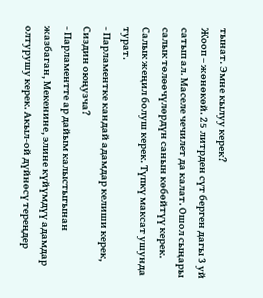тынат. Эмне кылуу керек?
Жооп – жөнөкөй. 25 литрден сүт берген дагы 3 уй сатып ал. Маселе чечилет да калат. Ошол сыңары салык төлөөчүлөрдүн санын көбөйтүү керек. Салык жеңил болуш керек. Түпкү максат ушунда турат.
- Парламентке кандай адамдар келиши керек, Сиздин оюңузча?
- Парламентте ар дайым калыстыгынан жазбаган, Мекенине, элине күйүмдүү адамдар олтурушу керек. Акыл-ой дүйнөсү тереңдер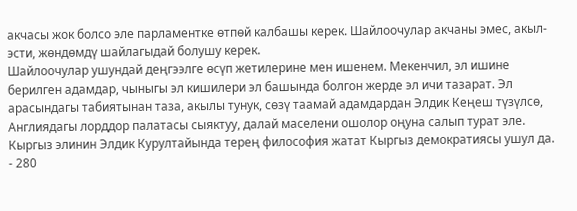акчасы жок болсо эле парламентке өтпөй калбашы керек. Шайлоочулар акчаны эмес, акыл-эсти, жөндөмдү шайлагыдай болушу керек.
Шайлоочулар ушундай деңгээлге өсүп жетилерине мен ишенем. Мекенчил, эл ишине берилген адамдар, чыныгы эл кишилери эл башында болгон жерде эл ичи тазарат. Эл арасындагы табиятынан таза, акылы тунук, сөзү таамай адамдардан Элдик Кеңеш түзүлсө, Англиядагы лорддор палатасы сыяктуу, далай маселени ошолор оңуна салып турат эле. Кыргыз элинин Элдик Курултайында терең философия жатат Кыргыз демократиясы ушул да.
- 280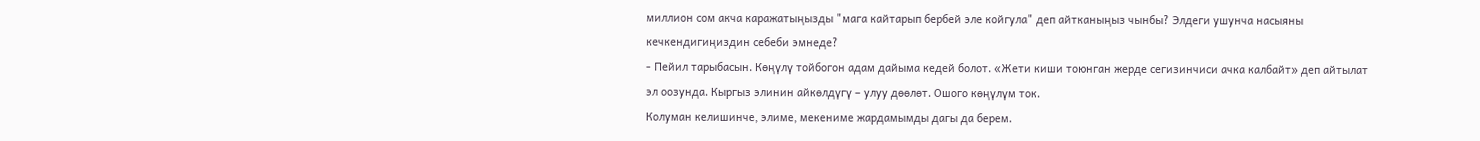миллион сом акча каражатыңызды "мага кайтарып бербей эле койгула" деп айтканыңыз чынбы? Элдеги ушунча насыяны кечкендигиңиздин себеби эмнеде?
- Пейил тарыбасын. Көңүлү тойбогон адам дайыма кедей болот. «Жети киши тоюнган жерде сегизинчиси ачка калбайт» деп айтылат эл оозунда. Кыргыз элинин айкөлдүгү – улуу дөөлөт. Ошого көңүлүм ток.
Колуман келишинче, элиме, мекениме жардамымды дагы да берем.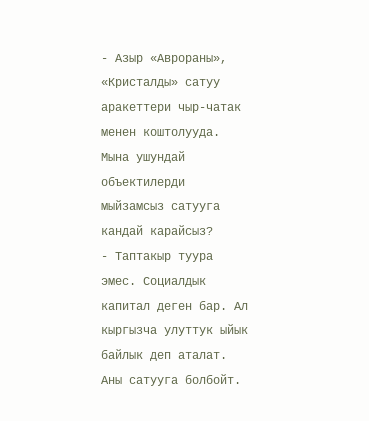- Азыр «Аврораны», «Кристалды» сатуу аракеттери чыр-чатак менен коштолууда. Мына ушундай объектилерди мыйзамсыз сатууга кандай карайсыз?
- Таптакыр туура эмес. Социалдык капитал деген бар. Ал кыргызча улуттук ыйык байлык деп аталат. Аны сатууга болбойт.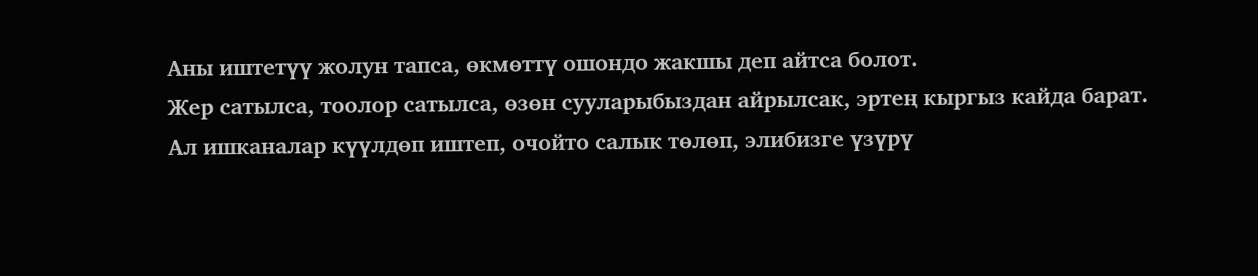Аны иштетүү жолун тапса, өкмөттү ошондо жакшы деп айтса болот.
Жер сатылса, тоолор сатылса, өзөн сууларыбыздан айрылсак, эртең кыргыз кайда барат. Ал ишканалар күүлдөп иштеп, очойто салык төлөп, элибизге үзүрү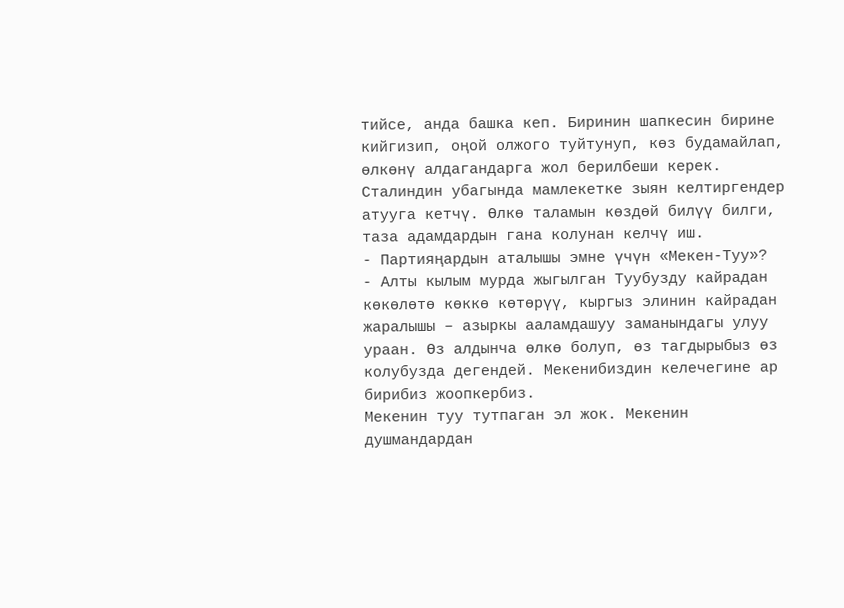тийсе, анда башка кеп. Биринин шапкесин бирине кийгизип, оңой олжого туйтунуп, көз будамайлап, өлкөнү алдагандарга жол берилбеши керек.
Сталиндин убагында мамлекетке зыян келтиргендер атууга кетчү. Өлкө таламын көздөй билүү билги, таза адамдардын гана колунан келчү иш.
- Партияңардын аталышы эмне үчүн «Мекен-Туу»?
- Алты кылым мурда жыгылган Туубузду кайрадан көкөлөтө көккө көтөрүү, кыргыз элинин кайрадан жаралышы – азыркы ааламдашуу заманындагы улуу ураан. Өз алдынча өлкө болуп, өз тагдырыбыз өз колубузда дегендей. Мекенибиздин келечегине ар бирибиз жоопкербиз.
Мекенин туу тутпаган эл жок. Мекенин душмандардан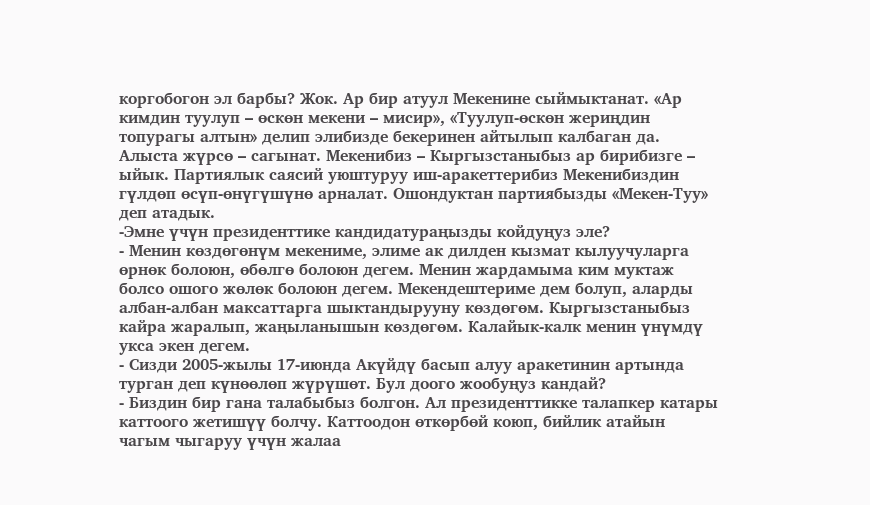коргобогон эл барбы? Жок. Ар бир атуул Мекенине сыймыктанат. «Ар кимдин туулуп – өскөн мекени – мисир», «Туулуп-өскөн жериңдин топурагы алтын» делип элибизде бекеринен айтылып калбаган да.
Алыста жүрсө – сагынат. Мекенибиз – Кыргызстаныбыз ар бирибизге – ыйык. Партиялык саясий уюштуруу иш-аракеттерибиз Мекенибиздин гүлдөп өсүп-өнүгүшүнө арналат. Ошондуктан партиябызды «Мекен-Туу» деп атадык.
-Эмне үчүн президенттике кандидатураңызды койдуңуз эле?
- Менин көздөгөнүм мекениме, элиме ак дилден кызмат кылуучуларга өрнөк болоюн, өбөлгө болоюн дегем. Менин жардамыма ким муктаж болсо ошого жөлөк болоюн дегем. Мекендештериме дем болуп, аларды албан-албан максаттарга шыктандырууну көздөгөм. Кыргызстаныбыз кайра жаралып, жаңыланышын көздөгөм. Калайык-калк менин үнүмдү укса экен дегем.
- Сизди 2005-жылы 17-июнда Акүйдү басып алуу аракетинин артында турган деп күнөөлөп жүрүшөт. Бул доого жообуңуз кандай?
- Биздин бир гана талабыбыз болгон. Ал президенттикке талапкер катары каттоого жетишүү болчу. Каттоодон өткөрбөй коюп, бийлик атайын чагым чыгаруу үчүн жалаа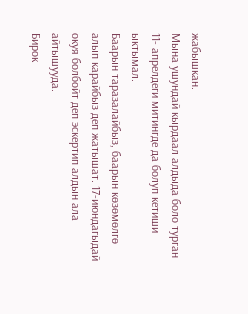жабышкан.
Мына ушундай кырдаал алдыда боло турган 11- апрелдеги митингде да болуп кетиши ыктымал.
Баарын таразалайбыз, баарын көзөмөлгө алып карайбыз деп жатышат. 17-июндагыдай окуя болбойт деп эскертип алдын ала айтышууда.
Бирок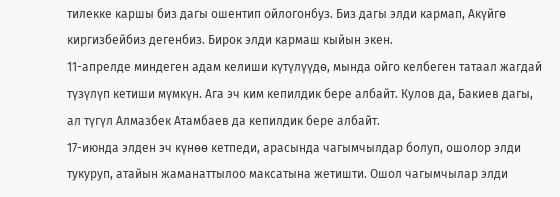тилекке каршы биз дагы ошентип ойлогонбуз. Биз дагы элди кармап, Акүйгө киргизбейбиз дегенбиз. Бирок элди кармаш кыйын экен.
11-апрелде миндеген адам келиши күтүлүүдө, мында ойго келбеген татаал жагдай түзүлүп кетиши мүмкүн. Ага эч ким кепилдик бере албайт. Кулов да, Бакиев дагы, ал түгүл Алмазбек Атамбаев да кепилдик бере албайт.
17-июнда элден эч күнөө кетпеди, арасында чагымчылдар болуп, ошолор элди тукуруп, атайын жаманаттылоо максатына жетишти. Ошол чагымчылар элди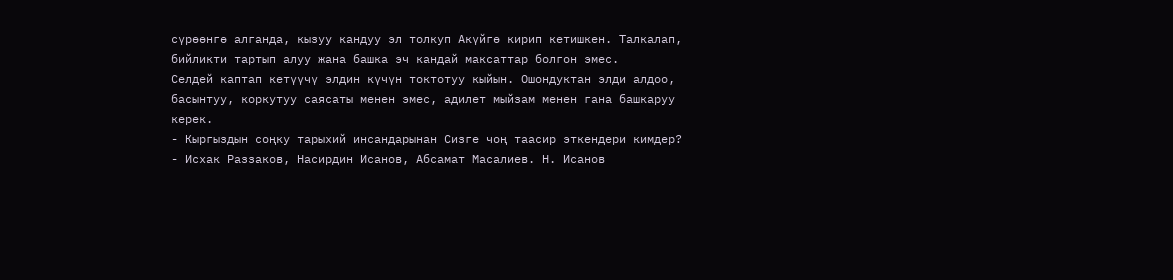сүрөөнгө алганда, кызуу кандуу эл толкуп Акүйгө кирип кетишкен. Талкалап, бийликти тартып алуу жана башка эч кандай максаттар болгон эмес.
Селдей каптап кетүүчү элдин күчүн токтотуу кыйын. Ошондуктан элди алдоо, басынтуу, коркутуу саясаты менен эмес, адилет мыйзам менен гана башкаруу керек.
- Кыргыздын соңку тарыхий инсандарынан Сизге чоң таасир эткендери кимдер?
- Исхак Раззаков, Насирдин Исанов, Абсамат Масалиев. Н. Исанов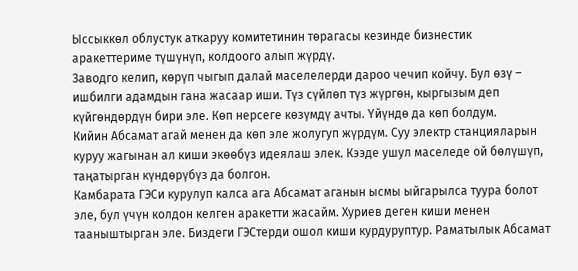Ыссыккөл облустук аткаруу комитетинин төрагасы кезинде бизнестик аракеттериме түшүнүп, колдоого алып жүрдү.
Заводго келип, көрүп чыгып далай маселелерди дароо чечип койчу. Бул өзү – ишбилги адамдын гана жасаар иши. Түз сүйлөп түз жүргөн, кыргызым деп күйгөндөрдүн бири эле. Көп нерсеге көзүмдү ачты. Үйүндө да көп болдум.
Кийин Абсамат агай менен да көп эле жолугуп жүрдүм. Суу электр станцияларын куруу жагынан ал киши экөөбүз идеялаш элек. Кээде ушул маселеде ой бөлүшүп, таңатырган күндөрүбүз да болгон.
Камбарата ГЭСи курулуп калса ага Абсамат аганын ысмы ыйгарылса туура болот эле, бул үчүн колдон келген аракетти жасайм. Хуриев деген киши менен тааныштырган эле. Биздеги ГЭСтерди ошол киши курдуруптур. Раматылык Абсамат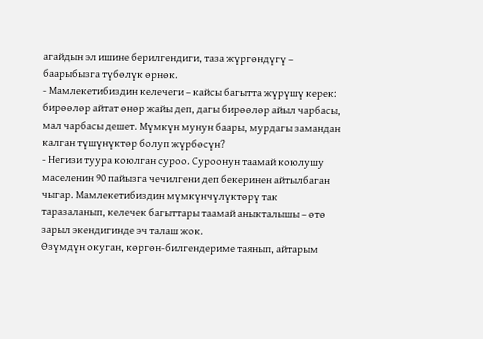агайдын эл ишине берилгендиги, таза жүргөндүгү – баарыбызга түбөлүк өрнөк.
- Мамлекетибиздин келечеги – кайсы багытта жүрүшү керек: бирөөлөр айтат өнөр жайы деп, дагы бирөөлөр айыл чарбасы, мал чарбасы дешет. Мүмкүн мунун баары, мурдагы замандан калган түшүнүктөр болуп жүрбөсүн?
- Негизи туура коюлган суроо. Суроонун таамай коюлушу маселенин 90 пайызга чечилгени деп бекеринен айтылбаган чыгар. Мамлекетибиздин мүмкүнчүлүктөрү так таразаланып, келечек багыттары таамай аныкталышы – өтө зарыл экендигинде эч талаш жок.
Өзүмдүн окуган, көргөн-билгендериме таянып, айтарым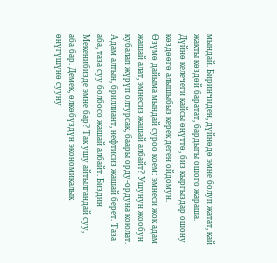мындай. Биринчиден, дүйнөдө эмне болуп жатат, кай жакты көздөй баратат, бардыгы ошого жараша. Дүйнө келечеги кайсы өңүттө, биз кыргыздар ошону көздөөгө алышыбыз керек деген ойдомун.
Өзүмө дайыма мындай суроо коем: эмнеси жок адам жашай алат, эмнесиз жашай албайт? Ушунун жообун кубалап жүрүп олтурсак, баары орду-ордуна коюлат.
Адам алтын, бриллиант, нефтисиз жашай берет. Таза аба, таза суу болбосо жашай албайт. Биздин Мекенибизде эмне бар? Так ушу айтылгандай суу, аба бар. Демек, өлкөбүздүн экономикалык өнүгүшүнө сууну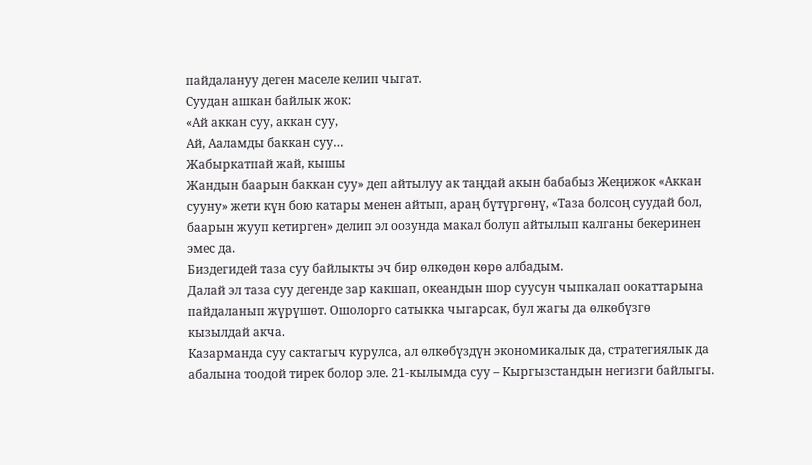пайдалануу деген маселе келип чыгат.
Суудан ашкан байлык жок:
«Ай аккан суу, аккан суу,
Ай, Ааламды баккан суу…
Жабыркатпай жай, кышы
Жандын баарын баккан суу» деп айтылуу ак таңдай акын бабабыз Жеңижок «Аккан сууну» жети күн бою катары менен айтып, араң бүтүргөнү, «Таза болсоң суудай бол, баарын жууп кетирген» делип эл оозунда макал болуп айтылып калганы бекеринен эмес да.
Биздегидей таза суу байлыкты эч бир өлкөдөн көрө албадым.
Далай эл таза суу дегенде зар какшап, океандын шор суусун чыпкалап оокаттарына пайдаланып жүрүшөт. Ошолорго сатыкка чыгарсак, бул жагы да өлкөбүзгө кызылдай акча.
Казарманда суу сактагыч курулса, ал өлкөбүздүн экономикалык да, стратегиялык да абалына тоодой тирек болор эле. 21-кылымда суу – Кыргызстандын негизги байлыгы.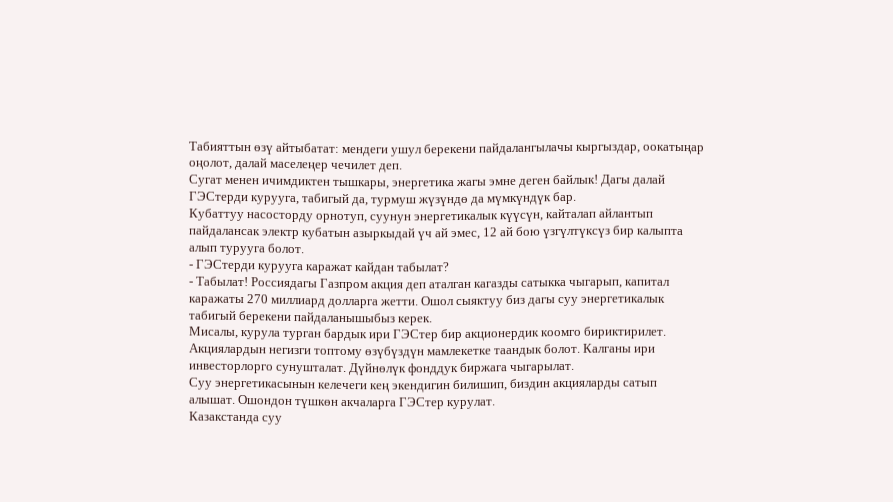Табияттын өзү айтыбатат: мендеги ушул берекени пайдалангылачы кыргыздар, оокатыңар оңолот, далай маселеңер чечилет деп.
Сугат менен ичимдиктен тышкары, энергетика жагы эмне деген байлык! Дагы далай ГЭСтерди курууга, табигый да, турмуш жүзүндө да мүмкүндүк бар.
Кубаттуу насосторду орнотуп, суунун энергетикалык күүсүн, кайталап айлантып пайдалансак электр кубатын азыркыдай үч ай эмес, 12 ай бою үзгүлтүксүз бир калыпта алып турууга болот.
- ГЭСтерди курууга каражат кайдан табылат?
- Табылат! Россиядагы Газпром акция деп аталган кагазды сатыкка чыгарып, капитал каражаты 270 миллиард долларга жетти. Ошол сыяктуу биз дагы суу энергетикалык табигый берекени пайдаланышыбыз керек.
Мисалы, курула турган бардык ири ГЭСтер бир акционердик коомго бириктирилет. Акциялардын негизги топтому өзүбүздүн мамлекетке таандык болот. Калганы ири инвесторлорго сунушталат. Дүйнөлүк фонддук биржага чыгарылат.
Суу энергетикасынын келечеги кең экендигин билишип, биздин акцияларды сатып алышат. Ошондон түшкөн акчаларга ГЭСтер курулат.
Казакстанда суу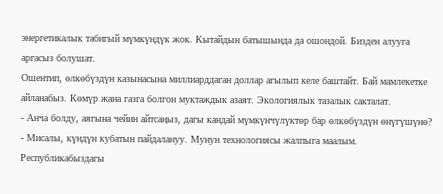энергетикалык табигый мүмкүндүк жок. Кытайдын батышында да ошондой. Бизден алууга аргасыз болушат.
Ошентип, өлкөбүздүн казынасына миллиарддаган доллар агылып келе баштайт. Бай мамлекетке айланабыз. Көмүр жана газга болгон муктаждык азаят. Экологиялык тазалык сакталат.
- Анча болду, аягына чейин айтсаңыз, дагы кандай мүмкүнчүлүктөр бар өлкөбүздүн өнүгүшүнө?
- Мисалы, күндүн кубатын пайдалануу. Мунун технологиясы жалпыга маалым. Республикабыздагы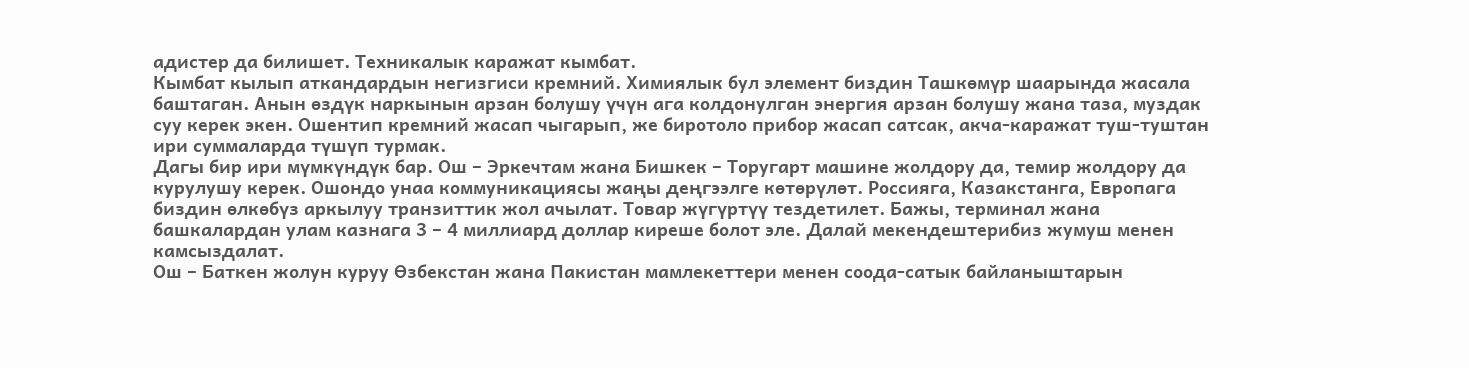адистер да билишет. Техникалык каражат кымбат.
Кымбат кылып аткандардын негизгиси кремний. Химиялык бул элемент биздин Ташкөмүр шаарында жасала баштаган. Анын өздүк наркынын арзан болушу үчүн ага колдонулган энергия арзан болушу жана таза, муздак суу керек экен. Ошентип кремний жасап чыгарып, же биротоло прибор жасап сатсак, акча-каражат туш-туштан ири суммаларда түшүп турмак.
Дагы бир ири мүмкүндүк бар. Ош – Эркечтам жана Бишкек – Торугарт машине жолдору да, темир жолдору да курулушу керек. Ошондо унаа коммуникациясы жаңы деңгээлге көтөрүлөт. Россияга, Казакстанга, Европага биздин өлкөбүз аркылуу транзиттик жол ачылат. Товар жүгүртүү тездетилет. Бажы, терминал жана башкалардан улам казнага 3 – 4 миллиард доллар киреше болот эле. Далай мекендештерибиз жумуш менен камсыздалат.
Ош – Баткен жолун куруу Өзбекстан жана Пакистан мамлекеттери менен соода-сатык байланыштарын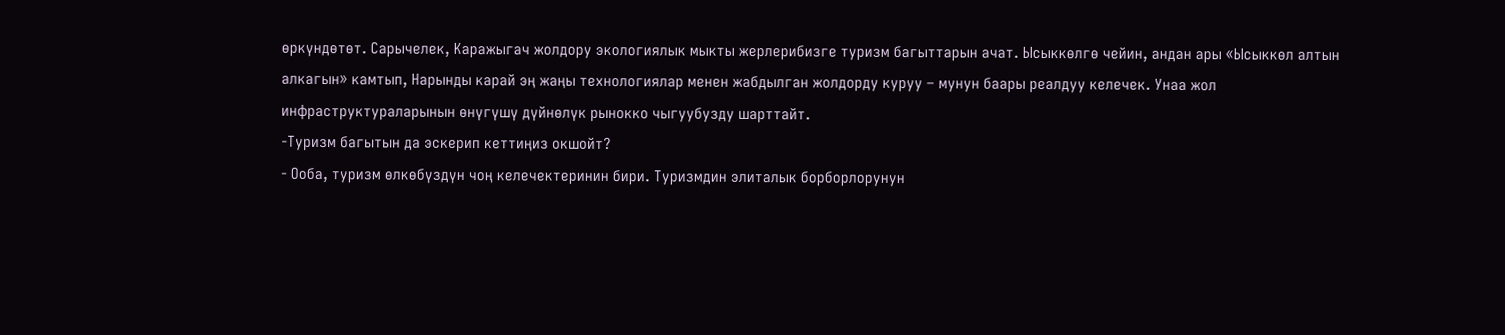өркүндөтөт. Сарычелек, Каражыгач жолдору экологиялык мыкты жерлерибизге туризм багыттарын ачат. Ысыккөлгө чейин, андан ары «Ысыккөл алтын алкагын» камтып, Нарынды карай эң жаңы технологиялар менен жабдылган жолдорду куруу – мунун баары реалдуу келечек. Унаа жол инфраструктураларынын өнүгүшү дүйнөлүк рынокко чыгуубузду шарттайт.
-Туризм багытын да эскерип кеттиңиз окшойт?
- Ооба, туризм өлкөбүздүн чоң келечектеринин бири. Туризмдин элиталык борборлорунун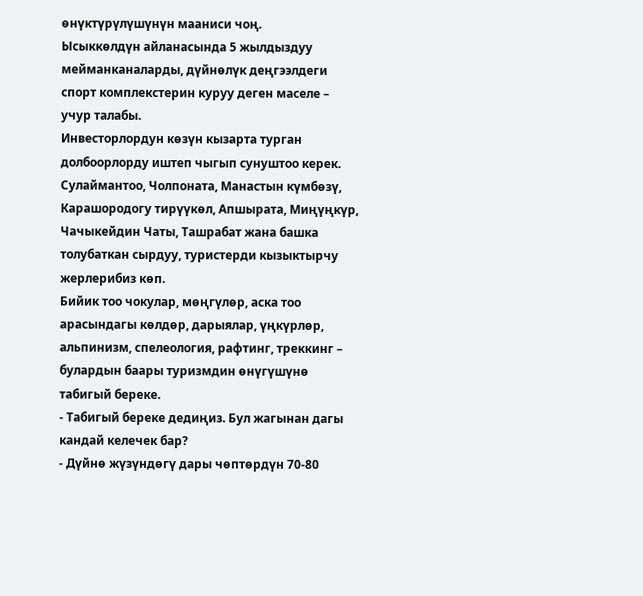өнүктүрүлүшүнүн мааниси чоң.
Ысыккөлдүн айланасында 5 жылдыздуу мейманканаларды, дүйнөлүк деңгээлдеги спорт комплекстерин куруу деген маселе – учур талабы.
Инвесторлордун көзүн кызарта турган долбоорлорду иштеп чыгып сунуштоо керек. Сулаймантоо, Чолпоната, Манастын күмбөзү, Карашородогу тирүүкөл, Апшырата, Миңүңкүр, Чачыкейдин Чаты, Ташрабат жана башка толубаткан сырдуу, туристерди кызыктырчу жерлерибиз көп.
Бийик тоо чокулар, мөңгүлөр, аска тоо арасындагы көлдөр, дарыялар, үңкүрлөр, альпинизм, спелеология, рафтинг, треккинг – булардын баары туризмдин өнүгүшүнө табигый береке.
- Табигый береке дедиңиз. Бул жагынан дагы кандай келечек бар?
- Дүйнө жүзүндөгү дары чөптөрдүн 70-80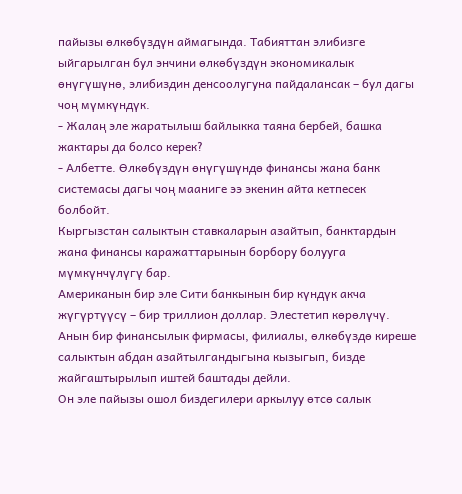пайызы өлкөбүздүн аймагында. Табияттан элибизге ыйгарылган бул энчини өлкөбүздүн экономикалык өнүгүшүнө, элибиздин денсоолугуна пайдалансак – бул дагы чоң мүмкүндүк.
- Жалаң эле жаратылыш байлыкка таяна бербей, башка жактары да болсо керек?
- Албетте. Өлкөбүздүн өнүгүшүндө финансы жана банк системасы дагы чоң мааниге ээ экенин айта кетпесек болбойт.
Кыргызстан салыктын ставкаларын азайтып, банктардын жана финансы каражаттарынын борбору болууга мүмкүнчүлүгү бар.
Американын бир эле Сити банкынын бир күндүк акча жүгүртүүсү – бир триллион доллар. Элестетип көрөлүчү. Анын бир финансылык фирмасы, филиалы, өлкөбүздө киреше салыктын абдан азайтылгандыгына кызыгып, бизде жайгаштырылып иштей баштады дейли.
Он эле пайызы ошол биздегилери аркылуу өтсө салык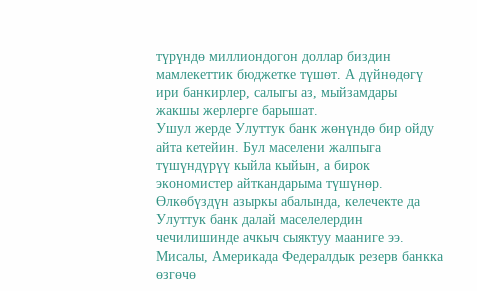түрүндө миллиондогон доллар биздин мамлекеттик бюджетке түшөт. А дүйнөдөгү ири банкирлер, салыгы аз, мыйзамдары жакшы жерлерге барышат.
Ушул жерде Улуттук банк жөнүндө бир ойду айта кетейин. Бул маселени жалпыга түшүндүрүү кыйла кыйын, а бирок экономистер айткандарыма түшүнөр.
Өлкөбүздүн азыркы абалында, келечекте да Улуттук банк далай маселелердин чечилишинде ачкыч сыяктуу мааниге ээ. Мисалы, Америкада Федералдык резерв банкка өзгөчө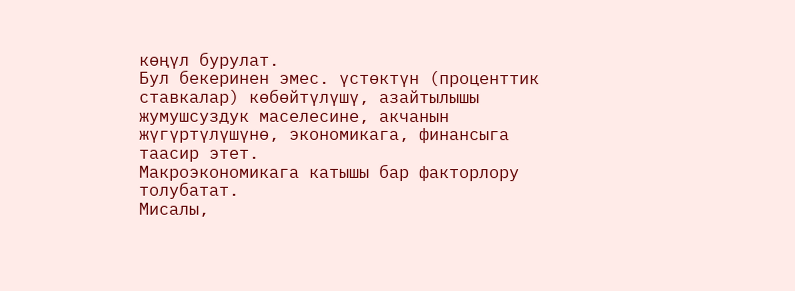көңүл бурулат.
Бул бекеринен эмес. үстөктүн (проценттик ставкалар) көбөйтүлүшү, азайтылышы жумушсуздук маселесине, акчанын жүгүртүлүшүнө, экономикага, финансыга таасир этет.
Макроэкономикага катышы бар факторлору толубатат.
Мисалы,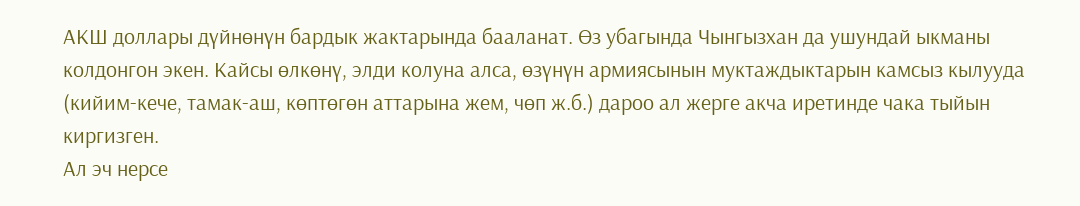АКШ доллары дүйнөнүн бардык жактарында бааланат. Өз убагында Чынгызхан да ушундай ыкманы колдонгон экен. Кайсы өлкөнү, элди колуна алса, өзүнүн армиясынын муктаждыктарын камсыз кылууда (кийим-кече, тамак-аш, көптөгөн аттарына жем, чөп ж.б.) дароо ал жерге акча иретинде чака тыйын киргизген.
Ал эч нерсе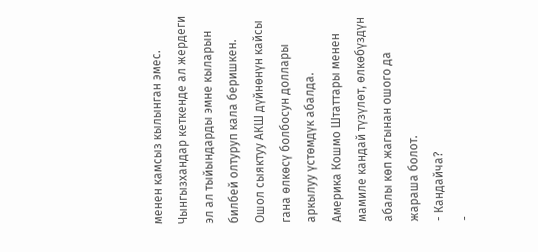менен камсыз кылынган эмес. Чынгызхандар кеткенде ал жердеги эл ал тыйындарды эмне кыларын билбей олтуруп кала беришкен.
Ошол сыяктуу АКШ дүйнөнүн кайсы гана өлкөсү болбосун доллары аркылуу үстөмдүк абалда.
Америка Кошмо Штаттары менен мамиле кандай түзүлөт, өлкөбүздүн абалы көп жагынан ошого да жараша болот.
- Кандайча?
-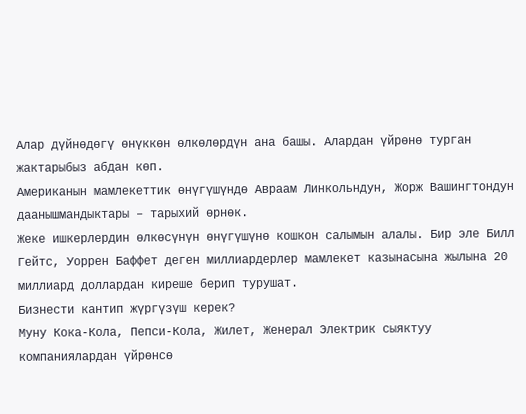Алар дүйнөдөгү өнүккөн өлкөлөрдүн ана башы. Алардан үйрөнө турган жактарыбыз абдан көп.
Американын мамлекеттик өнүгүшүндө Авраам Линкольндун, Жорж Вашингтондун даанышмандыктары – тарыхий өрнөк.
Жеке ишкерлердин өлкөсүнүн өнүгүшүнө кошкон салымын алалы. Бир эле Билл Гейтс, Уоррен Баффет деген миллиардерлер мамлекет казынасына жылына 20 миллиард доллардан киреше берип турушат.
Бизнести кантип жүргүзүш керек?
Муну Кока-Кола, Пепси-Кола, Жилет, Женерал Электрик сыяктуу компаниялардан үйрөнсө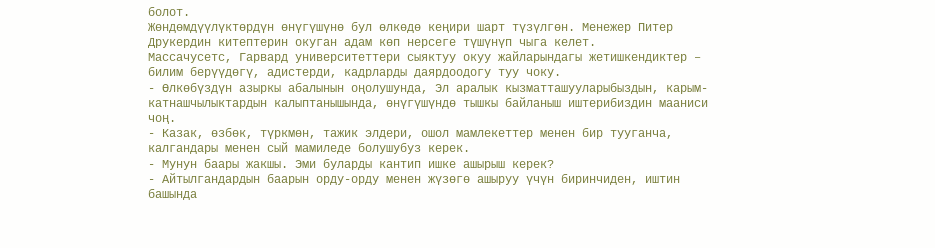болот.
Жөндөмдүүлүктөрдүн өнүгүшүнө бул өлкөдө кеңири шарт түзүлгөн. Менежер Питер Друкердин китептерин окуган адам көп нерсеге түшүнүп чыга келет.
Массачусетс, Гарвард университеттери сыяктуу окуу жайларындагы жетишкендиктер – билим берүүдөгү, адистерди, кадрларды даярдоодогу туу чоку.
- Өлкөбүздүн азыркы абалынын оңолушунда, Эл аралык кызматташууларыбыздын, карым-катнашчылыктардын калыптанышында, өнүгүшүндө тышкы байланыш иштерибиздин мааниси чоң.
- Казак, өзбөк, түркмөн, тажик элдери, ошол мамлекеттер менен бир тууганча, калгандары менен сый мамиледе болушубуз керек.
- Мунун баары жакшы. Эми буларды кантип ишке ашырыш керек?
- Айтылгандардын баарын орду-орду менен жүзөгө ашыруу үчүн биринчиден, иштин башында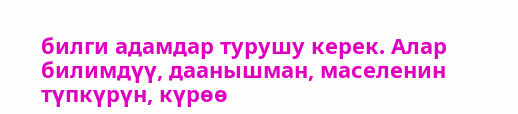билги адамдар турушу керек. Алар билимдүү, даанышман, маселенин түпкүрүн, күрөө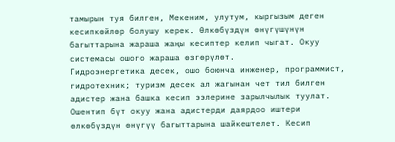тамырын туя билген, Мекеним, улутум, кыргызым деген кесипкөйлөр болушу керек. Өлкөбүздүн өнүгүшүнүн багыттарына жараша жаңы кесиптер келип чыгат. Окуу системасы ошого жараша өзгөрүлөт.
Гидроэнергетика десек, ошо боюнча инженер, программист, гидротехник; туризм десек ал жагынан чет тил билген адистер жана башка кесип ээлерине зарылчылык туулат.
Ошентип бүт окуу жана адистерди даярдоо иштери өлкөбүздүн өнүгүү багыттарына шайкештелет. Кесип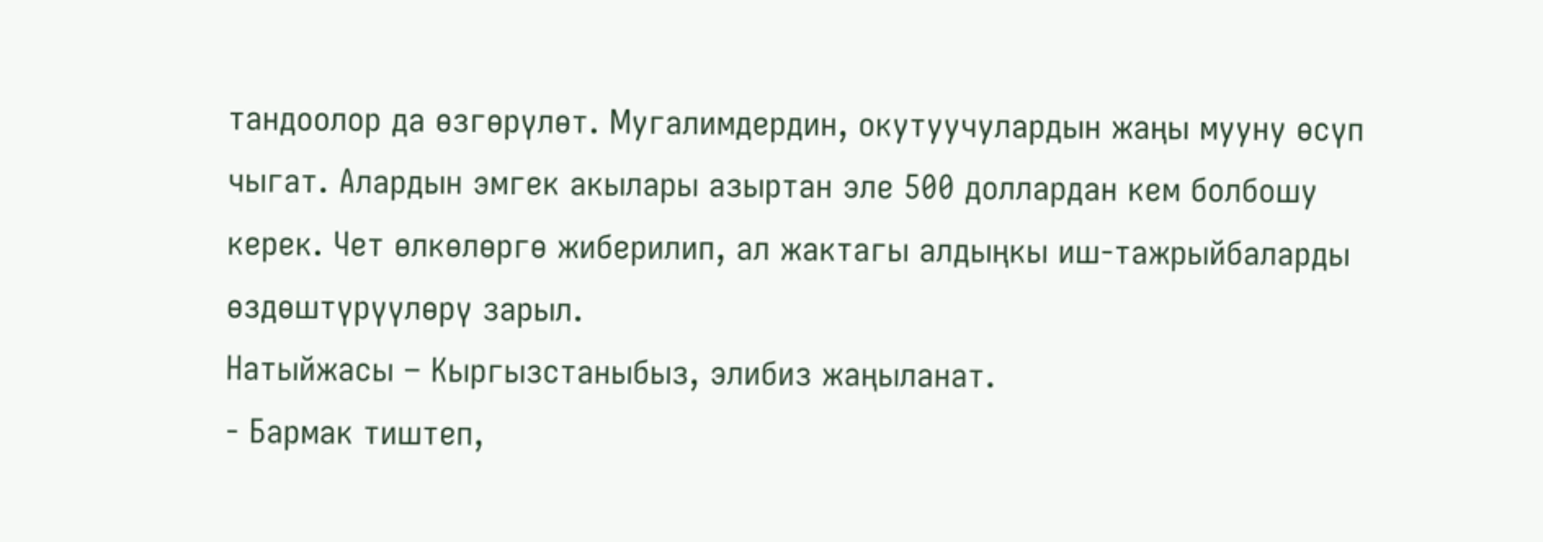тандоолор да өзгөрүлөт. Мугалимдердин, окутуучулардын жаңы мууну өсүп чыгат. Алардын эмгек акылары азыртан эле 500 доллардан кем болбошу керек. Чет өлкөлөргө жиберилип, ал жактагы алдыңкы иш-тажрыйбаларды өздөштүрүүлөрү зарыл.
Натыйжасы – Кыргызстаныбыз, элибиз жаңыланат.
- Бармак тиштеп,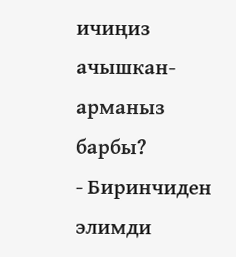ичиңиз ачышкан- арманыз барбы?
- Биринчиден элимди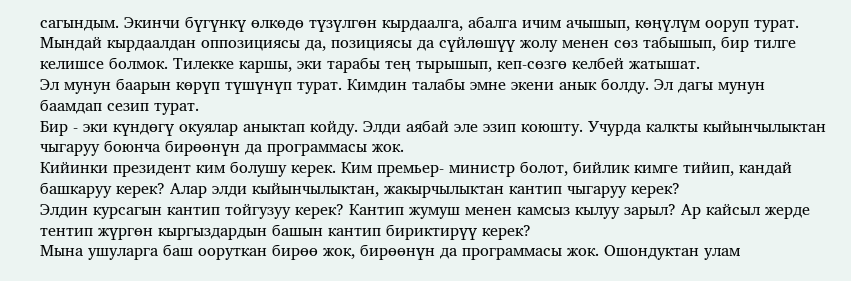сагындым. Экинчи бүгүнкү өлкөдө түзүлгөн кырдаалга, абалга ичим ачышып, көңүлүм ооруп турат. Мындай кырдаалдан оппозициясы да, позициясы да сүйлөшүү жолу менен сөз табышып, бир тилге келишсе болмок. Тилекке каршы, эки тарабы тең тырышып, кеп-сөзгө келбей жатышат.
Эл мунун баарын көрүп түшүнүп турат. Кимдин талабы эмне экени анык болду. Эл дагы мунун баамдап сезип турат.
Бир - эки күндөгү окуялар аныктап койду. Элди аябай эле эзип коюшту. Учурда калкты кыйынчылыктан чыгаруу боюнча бирөөнүн да программасы жок.
Кийинки президент ким болушу керек. Ким премьер- министр болот, бийлик кимге тийип, кандай башкаруу керек? Алар элди кыйынчылыктан, жакырчылыктан кантип чыгаруу керек?
Элдин курсагын кантип тойгузуу керек? Кантип жумуш менен камсыз кылуу зарыл? Ар кайсыл жерде тентип жүргөн кыргыздардын башын кантип бириктирүү керек?
Мына ушуларга баш ооруткан бирөө жок, бирөөнүн да программасы жок. Ошондуктан улам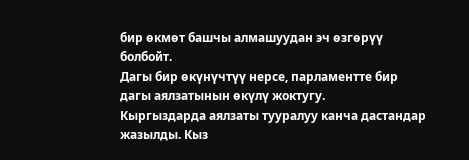бир өкмөт башчы алмашуудан эч өзгөрүү болбойт.
Дагы бир өкүнүчтүү нерсе, парламентте бир дагы аялзатынын өкүлү жоктугу.
Кыргыздарда аялзаты тууралуу канча дастандар жазылды. Кыз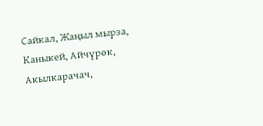Сайкал, Жаңыл мырза, Каныкей, Айчүрөк, Акылкарачач,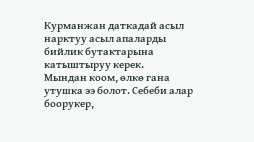Курманжан даткадай асыл нарктуу асыл апаларды бийлик бутактарына катыштыруу керек.
Мындан коом, өлкө гана утушка ээ болот. Себеби алар боорукер,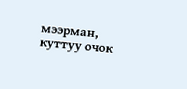мээрман, куттуу очок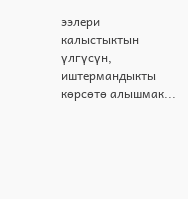ээлери калыстыктын үлгүсүн, иштермандыкты көрсөтө алышмак...